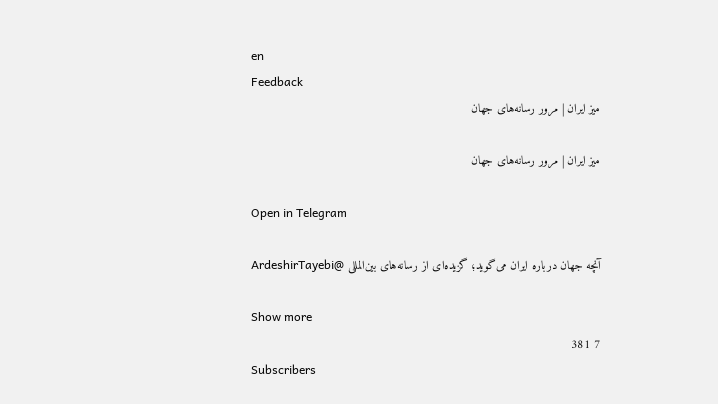en
Feedback
میز ایران | مرور رسانه‌های جهان

میز ایران | مرور رسانه‌های جهان

Open in Telegram

آنچه جهان درباره ایران می‌گوید؛ گزیده‌ای از رسانه‌های بین‌المللی @ArdeshirTayebi

Show more
7 381
Subscribers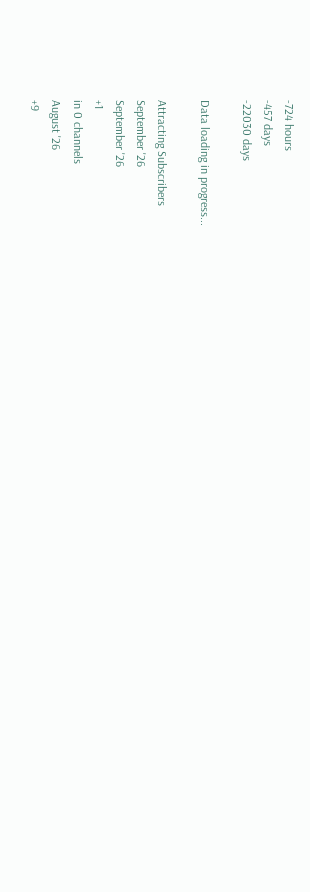-724 hours
-457 days
-22030 days

Data loading in progress...

Attracting Subscribers
September '26
September '26
+1
in 0 channels
August '26
+9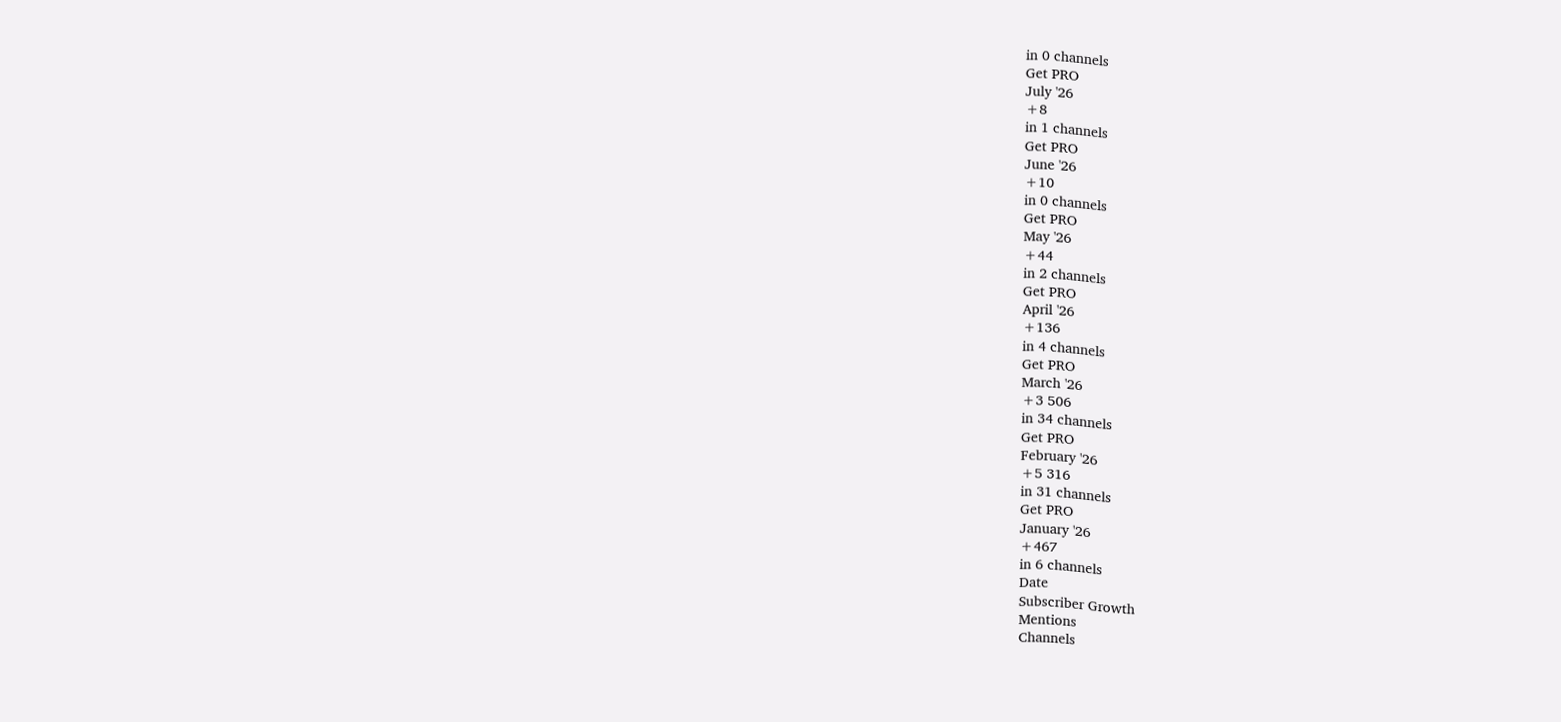in 0 channels
Get PRO
July '26
+8
in 1 channels
Get PRO
June '26
+10
in 0 channels
Get PRO
May '26
+44
in 2 channels
Get PRO
April '26
+136
in 4 channels
Get PRO
March '26
+3 506
in 34 channels
Get PRO
February '26
+5 316
in 31 channels
Get PRO
January '26
+467
in 6 channels
Date
Subscriber Growth
Mentions
Channels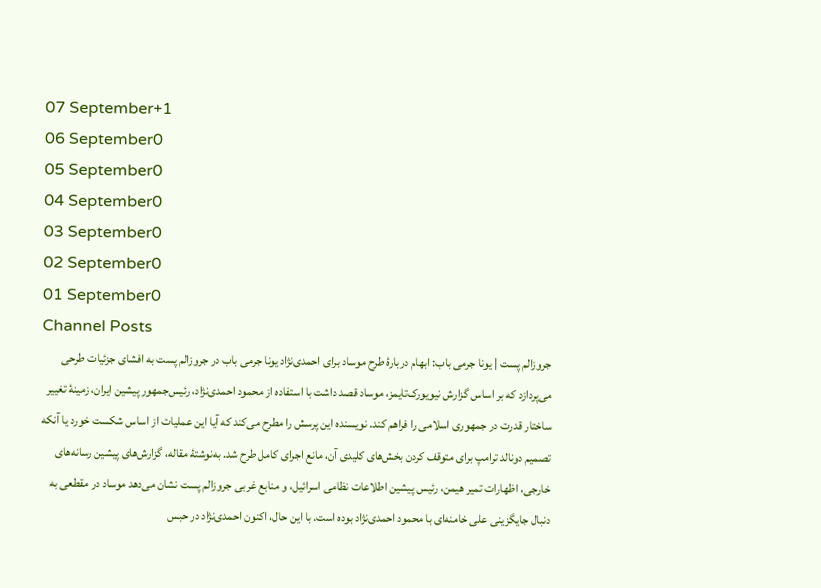07 September+1
06 September0
05 September0
04 September0
03 September0
02 September0
01 September0
Channel Posts
جروزالم پست | یونا جرمی باب: ابهام دربارهٔ طرح موساد برای احمدی‌نژاد یونا جرمی باب در جروزالم پست به افشای جزئیات طرحی می‌پردازد که بر اساس گزارش نیویورک‌تایمز، موساد قصد داشت با استفاده از محمود احمدی‌نژاد، رئیس‌جمهور پیشین ایران، زمینهٔ تغییر ساختار قدرت در جمهوری اسلامی را فراهم کند. نویسنده این پرسش را مطرح می‌کند که آیا این عملیات از اساس شکست خورد یا آنکه تصمیم دونالد ترامپ برای متوقف کردن بخش‌های کلیدی آن، مانع اجرای کامل طرح شد. به‌نوشتهٔ مقاله، گزارش‌های پیشین رسانه‌های خارجی، اظهارات تمیر هیمن، رئیس پیشین اطلاعات نظامی اسرائیل، و منابع غربی جروزالم پست نشان می‌دهد موساد در مقطعی به دنبال جایگزینی علی خامنه‌ای با محمود احمدی‌نژاد بوده است. با این حال، اکنون احمدی‌نژاد در حبس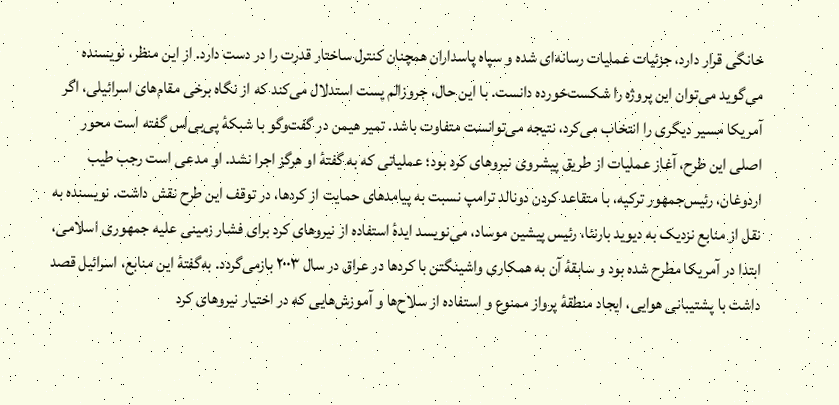خانگی قرار دارد، جزئیات عملیات رسانه‌ای شده و سپاه پاسداران همچنان کنترل ساختار قدرت را در دست دارد. از این منظر، نویسنده می‌گوید می‌توان این پروژه را شکست‌خورده دانست. با این حال، جروزالم پست استدلال می‌کند که از نگاه برخی مقام‌های اسرائیلی، اگر آمریکا مسیر دیگری را انتخاب می‌کرد، نتیجه می‌توانست متفاوت باشد. تمیر هیمن در گفت‌وگو با شبکهٔ پی‌بی‌اس گفته است محور اصلی این طرح، آغاز عملیات از طریق پیشروی نیروهای کرد بود؛ عملیاتی که به گفتهٔ او هرگز اجرا نشد. او مدعی است رجب طیب اردوغان، رئیس‌جمهور ترکیه، با متقاعد کردن دونالد ترامپ نسبت به پیامدهای حمایت از کردها، در توقف این طرح نقش داشت. نویسنده به نقل از منابع نزدیک به دیوید بارنئا، رئیس پیشین موساد، می‌نویسد ایدهٔ استفاده از نیروهای کرد برای فشار زمینی علیه جمهوری اسلامی، ابتدا در آمریکا مطرح شده بود و سابقهٔ آن به همکاری واشینگتن با کردها در عراق در سال ۲۰۰۳ بازمی‌گردد. به‌گفتهٔ این منابع، اسرائیل قصد داشت با پشتیبانی هوایی، ایجاد منطقهٔ پرواز ممنوع و استفاده از سلاح‌ها و آموزش‌هایی که در اختیار نیروهای کرد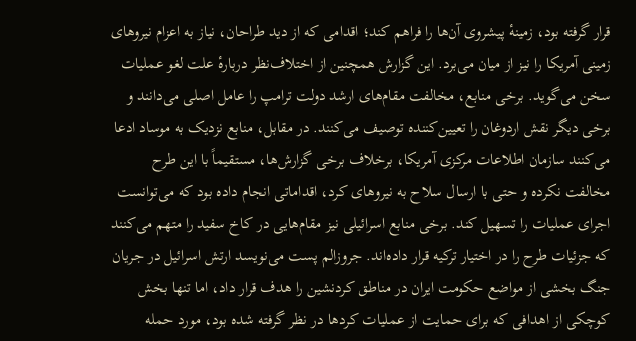قرار گرفته بود، زمینهٔ پیشروی آن‌ها را فراهم کند؛ اقدامی که از دید طراحان، نیاز به اعزام نیروهای زمینی آمریکا را نیز از میان می‌برد. این گزارش همچنین از اختلاف‌نظر دربارهٔ علت لغو عملیات سخن می‌گوید. برخی منابع، مخالفت مقام‌های ارشد دولت ترامپ را عامل اصلی می‌دانند و برخی دیگر نقش اردوغان را تعیین‌کننده توصیف می‌کنند. در مقابل، منابع نزدیک به موساد ادعا می‌کنند سازمان اطلاعات مرکزی آمریکا، برخلاف برخی گزارش‌ها، مستقیماً با این طرح مخالفت نکرده و حتی با ارسال سلاح به نیروهای کرد، اقداماتی انجام داده بود که می‌توانست اجرای عملیات را تسهیل کند. برخی منابع اسرائیلی نیز مقام‌هایی در کاخ سفید را متهم می‌کنند که جزئیات طرح را در اختیار ترکیه قرار داده‌اند. جروزالم پست می‌نویسد ارتش اسرائیل در جریان جنگ بخشی از مواضع حکومت ایران در مناطق کردنشین را هدف قرار داد، اما تنها بخش کوچکی از اهدافی که برای حمایت از عملیات کردها در نظر گرفته شده بود، مورد حمله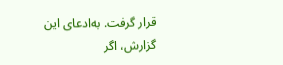قرار گرفت. به‌ادعای این گزارش، اگر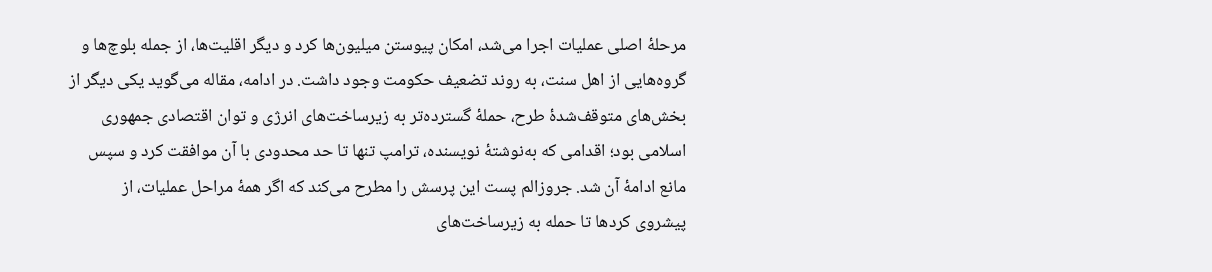مرحلهٔ اصلی عملیات اجرا می‌شد، امکان پیوستن میلیون‌ها کرد و دیگر اقلیت‌ها، از جمله بلوچ‌ها و گروه‌هایی از اهل سنت، به روند تضعیف حکومت وجود داشت. در ادامه، مقاله می‌گوید یکی دیگر از بخش‌های متوقف‌شدهٔ طرح، حملهٔ گسترده‌تر به زیرساخت‌های انرژی و توان اقتصادی جمهوری اسلامی بود؛ اقدامی که به‌نوشتهٔ نویسنده، ترامپ تنها تا حد محدودی با آن موافقت کرد و سپس مانع ادامهٔ آن شد. جروزالم پست این پرسش را مطرح می‌کند که اگر همهٔ مراحل عملیات، از پیشروی کردها تا حمله به زیرساخت‌های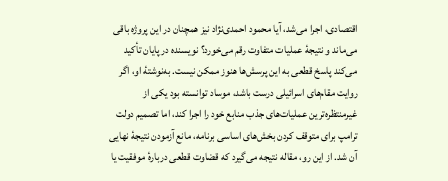اقتصادی، اجرا می‌شد، آیا محمود احمدی‌نژاد نیز همچنان در این پروژه باقی می‌ماند و نتیجهٔ عملیات متفاوت رقم می‌خورد؟ نویسنده در پایان تأکید می‌کند پاسخ قطعی به این پرسش‌ها هنوز ممکن نیست. به‌نوشتهٔ او، اگر روایت مقام‌های اسرائیلی درست باشد، موساد توانسته بود یکی از غیرمنتظره‌ترین عملیات‌های جذب منابع خود را اجرا کند، اما تصمیم دولت ترامپ برای متوقف کردن بخش‌های اساسی برنامه، مانع آزمودن نتیجهٔ نهایی آن شد. از این رو، مقاله نتیجه می‌گیرد که قضاوت قطعی دربارهٔ موفقیت یا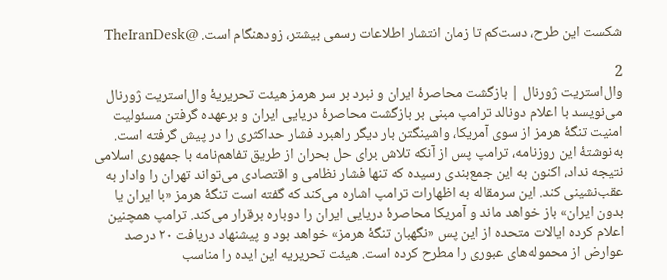شکست این طرح، دست‌کم تا زمان انتشار اطلاعات رسمی بیشتر، زودهنگام است. @TheIranDesk

2
وال‌استریت ژورنال | بازگشت محاصرهٔ ایران و نبرد بر سر هرمز هیئت تحریریهٔ وال‌استریت ژورنال می‌نویسد با اعلام دونالد ترامپ مبنی بر بازگشت محاصرهٔ دریایی ایران و برعهده گرفتن مسئولیت امنیت تنگهٔ هرمز از سوی آمریکا، واشینگتن بار دیگر راهبرد فشار حداکثری را در پیش گرفته است. به‌نوشتهٔ این روزنامه، ترامپ پس از آنکه تلاش برای حل بحران از طریق تفاهم‌نامه با جمهوری اسلامی نتیجه نداد، اکنون به این جمع‌بندی رسیده که تنها فشار نظامی و اقتصادی می‌تواند تهران را وادار به عقب‌نشینی کند. این سرمقاله به اظهارات ترامپ اشاره می‌کند که گفته است تنگهٔ هرمز «با ایران یا بدون ایران» باز خواهد ماند و آمریکا محاصرهٔ دریایی ایران را دوباره برقرار می‌کند. ترامپ همچنین اعلام کرده ایالات متحده از این پس «نگهبان تنگهٔ هرمز» خواهد بود و پیشنهاد دریافت ۲۰ درصد عوارض از محموله‌های عبوری را مطرح کرده است. هیئت تحریریه این ایده را مناسب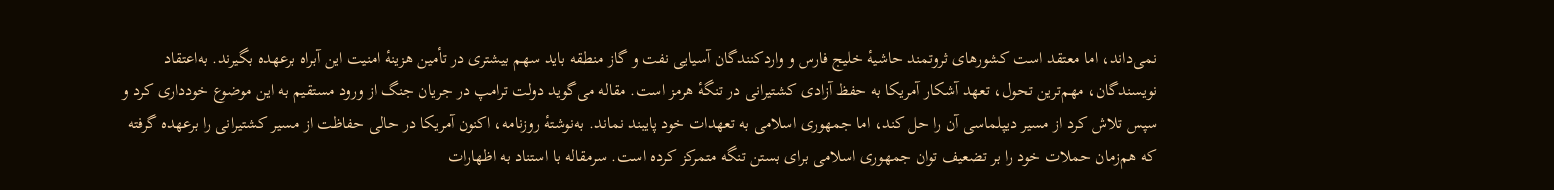نمی‌داند، اما معتقد است کشورهای ثروتمند حاشیهٔ خلیج فارس و واردکنندگان آسیایی نفت و گاز منطقه باید سهم بیشتری در تأمین هزینهٔ امنیت این آبراه برعهده بگیرند. به‌اعتقاد نویسندگان، مهم‌ترین تحول، تعهد آشکار آمریکا به حفظ آزادی کشتیرانی در تنگهٔ هرمز است. مقاله می‌گوید دولت ترامپ در جریان جنگ از ورود مستقیم به این موضوع خودداری کرد و سپس تلاش کرد از مسیر دیپلماسی آن را حل کند، اما جمهوری اسلامی به تعهدات خود پایبند نماند. به‌نوشتهٔ روزنامه، اکنون آمریکا در حالی حفاظت از مسیر کشتیرانی را برعهده گرفته که هم‌زمان حملات خود را بر تضعیف توان جمهوری اسلامی برای بستن تنگه متمرکز کرده است. سرمقاله با استناد به اظهارات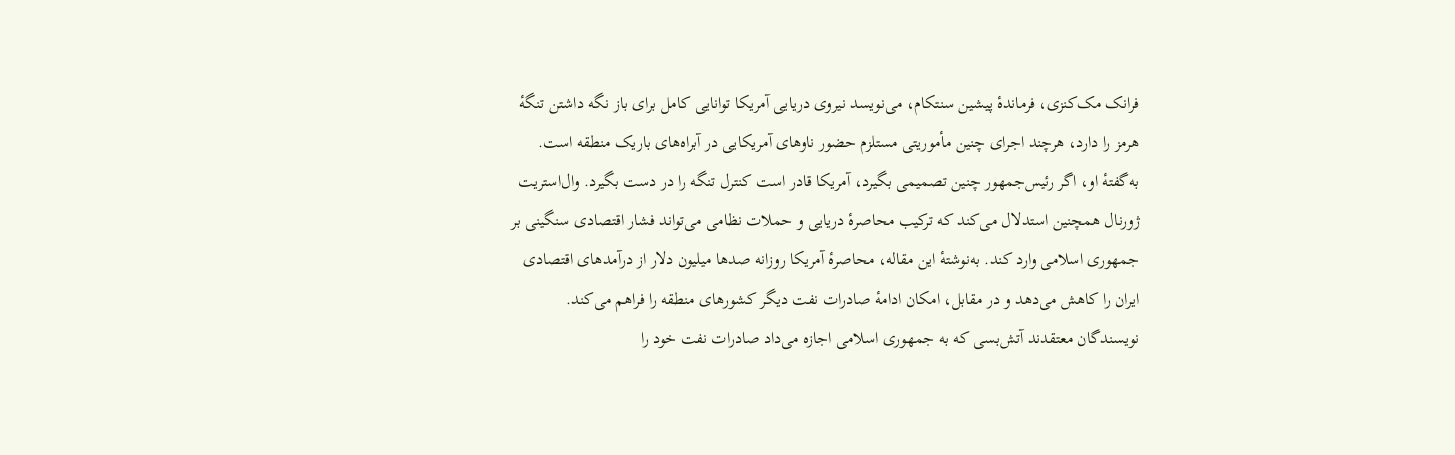فرانک مک‌کنزی، فرماندهٔ پیشین سنتکام، می‌نویسد نیروی دریایی آمریکا توانایی کامل برای باز نگه داشتن تنگهٔ هرمز را دارد، هرچند اجرای چنین مأموریتی مستلزم حضور ناوهای آمریکایی در آبراه‌های باریک منطقه است. به‌گفتهٔ او، اگر رئیس‌جمهور چنین تصمیمی بگیرد، آمریکا قادر است کنترل تنگه را در دست بگیرد. وال‌استریت ژورنال همچنین استدلال می‌کند که ترکیب محاصرهٔ دریایی و حملات نظامی می‌تواند فشار اقتصادی سنگینی بر جمهوری اسلامی وارد کند. به‌نوشتهٔ این مقاله، محاصرهٔ آمریکا روزانه صدها میلیون دلار از درآمدهای اقتصادی ایران را کاهش می‌دهد و در مقابل، امکان ادامهٔ صادرات نفت دیگر کشورهای منطقه را فراهم می‌کند. نویسندگان معتقدند آتش‌بسی که به جمهوری اسلامی اجازه می‌داد صادرات نفت خود را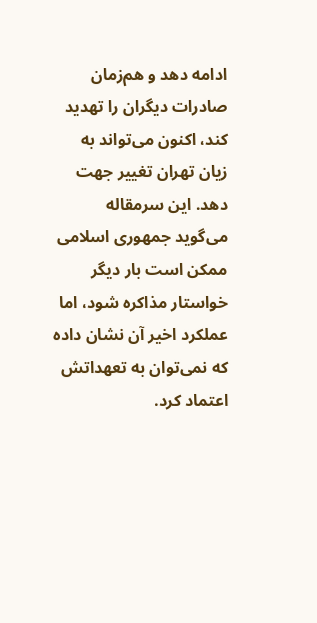ادامه دهد و هم‌زمان صادرات دیگران را تهدید کند، اکنون می‌تواند به زیان تهران تغییر جهت دهد. این سرمقاله می‌گوید جمهوری اسلامی ممکن است بار دیگر خواستار مذاکره شود، اما عملکرد اخیر آن نشان داده که نمی‌توان به تعهداتش اعتماد کرد.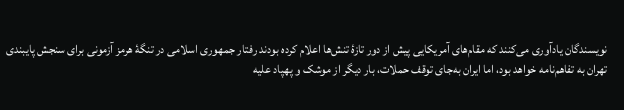نویسندگان یادآوری می‌کنند که مقام‌های آمریکایی پیش از دور تازهٔ تنش‌ها اعلام کرده بودند رفتار جمهوری اسلامی در تنگهٔ هرمز آزمونی برای سنجش پایبندی تهران به تفاهم‌نامه خواهد بود، اما ایران به‌جای توقف حملات، بار دیگر از موشک و پهپاد علیه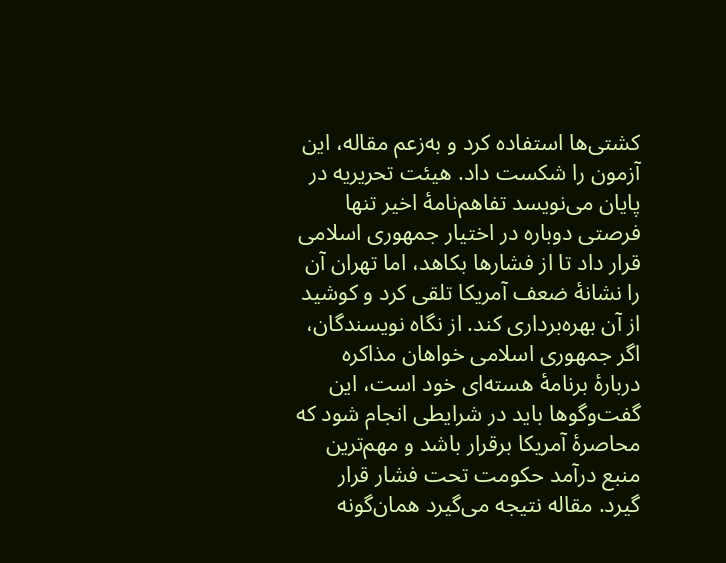کشتی‌ها استفاده کرد و به‌زعم مقاله، این آزمون را شکست داد. هیئت تحریریه در پایان می‌نویسد تفاهم‌نامهٔ اخیر تنها فرصتی دوباره در اختیار جمهوری اسلامی قرار داد تا از فشارها بکاهد، اما تهران آن را نشانهٔ ضعف آمریکا تلقی کرد و کوشید از آن بهره‌برداری کند. از نگاه نویسندگان، اگر جمهوری اسلامی خواهان مذاکره دربارهٔ برنامهٔ هسته‌ای خود است، این گفت‌وگوها باید در شرایطی انجام شود که محاصرهٔ آمریکا برقرار باشد و مهم‌ترین منبع درآمد حکومت تحت فشار قرار گیرد. مقاله نتیجه می‌گیرد همان‌گونه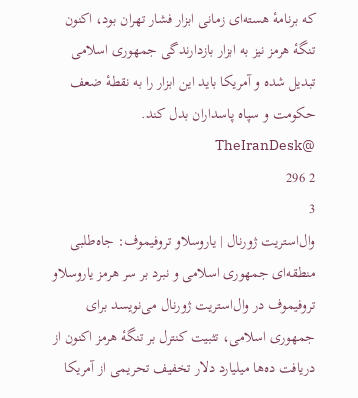که برنامهٔ هسته‌ای زمانی ابزار فشار تهران بود، اکنون تنگهٔ هرمز نیز به ابزار بازدارندگی جمهوری اسلامی تبدیل شده و آمریکا باید این ابزار را به نقطهٔ ضعف حکومت و سپاه پاسداران بدل کند. @TheIranDesk
2 296
3
وال‌استریت ژورنال | یاروسلاو تروفیموف: جاه‌طلبی منطقه‌ای جمهوری اسلامی و نبرد بر سر هرمز یاروسلاو تروفیموف در وال‌استریت ژورنال می‌نویسد برای جمهوری اسلامی، تثبیت کنترل بر تنگهٔ هرمز اکنون از دریافت ده‌ها میلیارد دلار تخفیف تحریمی از آمریکا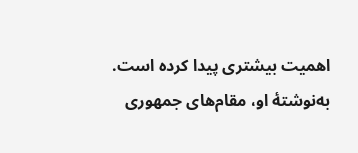اهمیت بیشتری پیدا کرده است. به‌نوشتهٔ او، مقام‌های جمهوری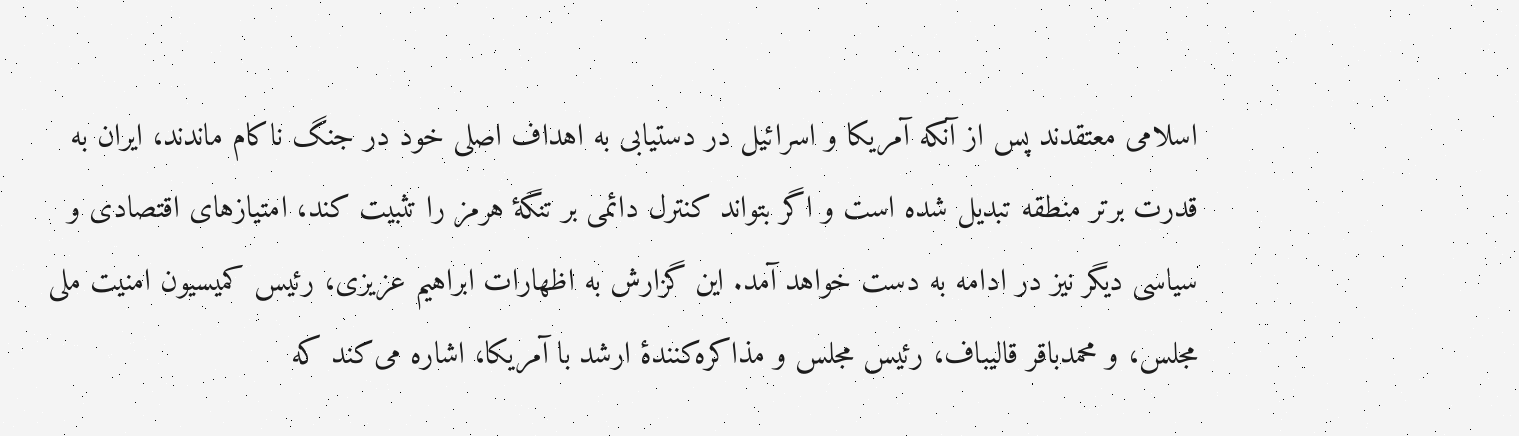اسلامی معتقدند پس از آنکه آمریکا و اسرائیل در دستیابی به اهداف اصلی خود در جنگ ناکام ماندند، ایران به قدرت برتر منطقه تبدیل شده است و اگر بتواند کنترل دائمی بر تنگهٔ هرمز را تثبیت کند، امتیازهای اقتصادی و سیاسی دیگر نیز در ادامه به دست خواهد آمد. این گزارش به اظهارات ابراهیم عزیزی، رئیس کمیسیون امنیت ملی مجلس، و محمدباقر قالیباف، رئیس مجلس و مذاکره‌کنندهٔ ارشد با آمریکا، اشاره می‌کند که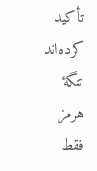تأکید کرده‌اند تنگهٔ هرمز فقط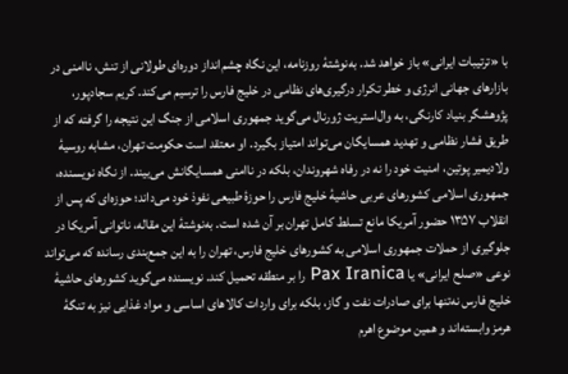با «ترتیبات ایرانی» باز خواهد شد. به‌نوشتهٔ روزنامه، این نگاه چشم‌انداز دوره‌ای طولانی از تنش، ناامنی در بازارهای جهانی انرژی و خطر تکرار درگیری‌های نظامی در خلیج فارس را ترسیم می‌کند. کریم سجادپور، پژوهشگر بنیاد کارنگی، به وال‌استریت ژورنال می‌گوید جمهوری اسلامی از جنگ این نتیجه را گرفته که از طریق فشار نظامی و تهدید همسایگان می‌تواند امتیاز بگیرد. او معتقد است حکومت تهران، مشابه روسیهٔ ولادیمیر پوتین، امنیت خود را نه در رفاه شهروندان، بلکه در ناامنی همسایگانش می‌بیند. از نگاه نویسنده، جمهوری اسلامی کشورهای عربی حاشیهٔ خلیج فارس را حوزهٔ طبیعی نفوذ خود می‌داند؛ حوزه‌ای که پس از انقلاب ۱۳۵۷ حضور آمریکا مانع تسلط کامل تهران بر آن شده است. به‌نوشتهٔ این مقاله، ناتوانی آمریکا در جلوگیری از حملات جمهوری اسلامی به کشورهای خلیج فارس، تهران را به این جمع‌بندی رسانده که می‌تواند نوعی «صلح ایرانی» یا Pax Iranica را بر منطقه تحمیل کند. نویسنده می‌گوید کشورهای حاشیهٔ خلیج فارس نه‌تنها برای صادرات نفت و گاز، بلکه برای واردات کالاهای اساسی و مواد غذایی نیز به تنگهٔ هرمز وابسته‌اند و همین موضوع اهرم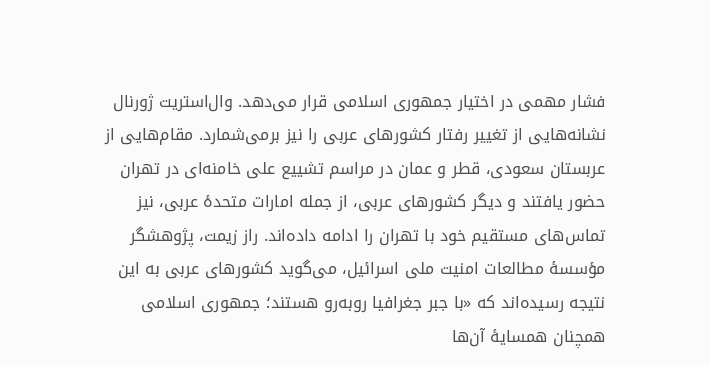فشار مهمی در اختیار جمهوری اسلامی قرار می‌دهد. وال‌استریت ژورنال نشانه‌هایی از تغییر رفتار کشورهای عربی را نیز برمی‌شمارد. مقام‌هایی از عربستان سعودی، قطر و عمان در مراسم تشییع علی خامنه‌ای در تهران حضور یافتند و دیگر کشورهای عربی، از جمله امارات متحدهٔ عربی، نیز تماس‌های مستقیم خود با تهران را ادامه داده‌اند. راز زیمت، پژوهشگر مؤسسهٔ مطالعات امنیت ملی اسرائیل، می‌گوید کشورهای عربی به این نتیجه رسیده‌اند که «با جبر جغرافیا روبه‌رو هستند؛ جمهوری اسلامی همچنان همسایهٔ آن‌ها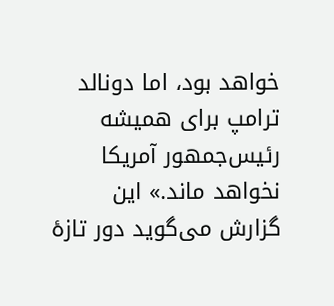خواهد بود، اما دونالد ترامپ برای همیشه رئیس‌جمهور آمریکا نخواهد ماند.» این گزارش می‌گوید دور تازهٔ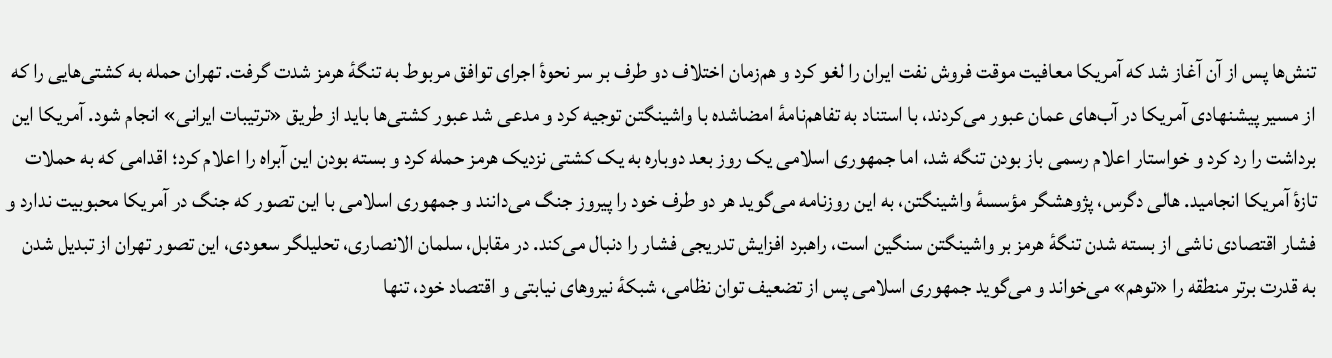تنش‌ها پس از آن آغاز شد که آمریکا معافیت موقت فروش نفت ایران را لغو کرد و هم‌زمان اختلاف دو طرف بر سر نحوهٔ اجرای توافق مربوط به تنگهٔ هرمز شدت گرفت. تهران حمله به کشتی‌هایی را که از مسیر پیشنهادی آمریکا در آب‌های عمان عبور می‌کردند، با استناد به تفاهم‌نامهٔ امضاشده با واشینگتن توجیه کرد و مدعی شد عبور کشتی‌ها باید از طریق «ترتیبات ایرانی» انجام شود. آمریکا این برداشت را رد کرد و خواستار اعلام رسمی باز بودن تنگه شد، اما جمهوری اسلامی یک روز بعد دوباره به یک کشتی نزدیک هرمز حمله کرد و بسته بودن این آبراه را اعلام کرد؛ اقدامی که به حملات تازهٔ آمریکا انجامید. هالی دگرس، پژوهشگر مؤسسهٔ واشینگتن، به این روزنامه می‌گوید هر دو طرف خود را پیروز جنگ می‌دانند و جمهوری اسلامی با این تصور که جنگ در آمریکا محبوبیت ندارد و فشار اقتصادی ناشی از بسته شدن تنگهٔ هرمز بر واشینگتن سنگین است، راهبرد افزایش تدریجی فشار را دنبال می‌کند. در مقابل، سلمان الانصاری، تحلیلگر سعودی، این تصور تهران از تبدیل شدن به قدرت برتر منطقه را «توهم» می‌خواند و می‌گوید جمهوری اسلامی پس از تضعیف توان نظامی، شبکهٔ نیروهای نیابتی و اقتصاد خود، تنها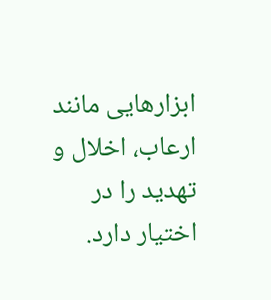ابزارهایی مانند ارعاب، اخلال و تهدید را در اختیار دارد.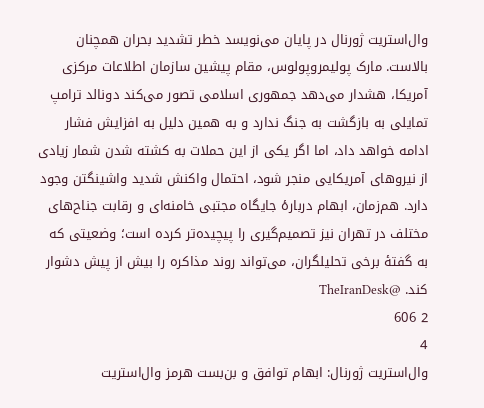وال‌استریت ژورنال در پایان می‌نویسد خطر تشدید بحران همچنان بالاست. مارک پولیمروپولوس، مقام پیشین سازمان اطلاعات مرکزی آمریکا، هشدار می‌دهد جمهوری اسلامی تصور می‌کند دونالد ترامپ تمایلی به بازگشت به جنگ ندارد و به همین دلیل به افزایش فشار ادامه خواهد داد، اما اگر یکی از این حملات به کشته شدن شمار زیادی از نیروهای آمریکایی منجر شود، احتمال واکنش شدید واشینگتن وجود دارد. هم‌زمان، ابهام دربارهٔ جایگاه مجتبی خامنه‌ای و رقابت جناح‌های مختلف در تهران نیز تصمیم‌گیری را پیچیده‌تر کرده است؛ وضعیتی که به گفتهٔ برخی تحلیلگران، می‌تواند روند مذاکره را بیش از پیش دشوار کند. @TheIranDesk
2 606
4
وال‌استریت ژورنال: ابهام توافق و بن‌بست هرمز وال‌استریت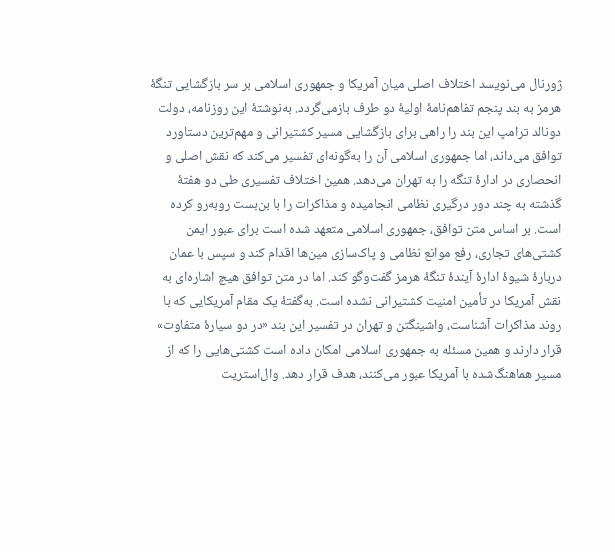ژورنال می‌نویسد اختلاف اصلی میان آمریکا و جمهوری اسلامی بر سر بازگشایی تنگهٔ هرمز به بند پنجم تفاهم‌نامهٔ اولیهٔ دو طرف بازمی‌گردد. به‌نوشتهٔ این روزنامه، دولت دونالد ترامپ این بند را راهی برای بازگشایی مسیر کشتیرانی و مهم‌ترین دستاورد توافق می‌داند، اما جمهوری اسلامی آن را به‌گونه‌ای تفسیر می‌کند که نقش اصلی و انحصاری در ادارهٔ تنگه را به تهران می‌دهد. همین اختلاف تفسیری طی دو هفتهٔ گذشته به چند دور درگیری نظامی انجامیده و مذاکرات را با بن‌بست روبه‌رو کرده است. بر اساس متن توافق، جمهوری اسلامی متعهد شده است برای عبور ایمن کشتی‌های تجاری، رفع موانع نظامی و پاک‌سازی مین‌ها اقدام کند و سپس با عمان دربارهٔ شیوهٔ ادارهٔ آیندهٔ تنگهٔ هرمز گفت‌وگو کند. اما در متن توافق هیچ اشاره‌ای به نقش آمریکا در تأمین امنیت کشتیرانی نشده است. به‌گفتهٔ یک مقام آمریکایی که با روند مذاکرات آشناست، واشینگتن و تهران در تفسیر این بند «در دو سیارهٔ متفاوت» قرار دارند و همین مسئله به جمهوری اسلامی امکان داده است کشتی‌هایی را که از مسیر هماهنگ‌شده با آمریکا عبور می‌کنند، هدف قرار دهد. وال‌استریت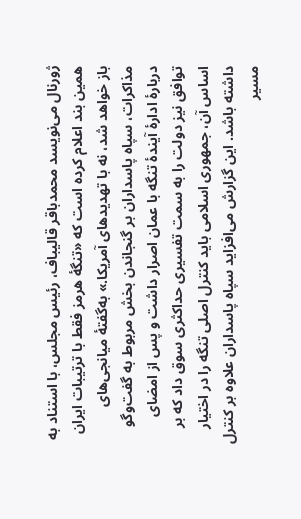ژورنال می‌نویسد محمدباقر قالیباف، رئیس مجلس، با استناد به همین بند اعلام کرده است که «تنگهٔ هرمز فقط با ترتیبات ایران باز خواهد شد، نه با تهدیدهای آمریکا.» به‌گفتهٔ میانجی‌های مذاکرات، سپاه پاسداران بر گنجاندن بخش مربوط به گفت‌وگو دربارهٔ ادارهٔ آیندهٔ تنگه با عمان اصرار داشت و پس از امضای توافق نیز دولت را به سمت تفسیری حداکثری سوق داد که بر اساس آن، جمهوری اسلامی باید کنترل اصلی تنگه را در اختیار داشته باشد. این گزارش می‌افزاید سپاه پاسداران علاوه بر کنترل مسیر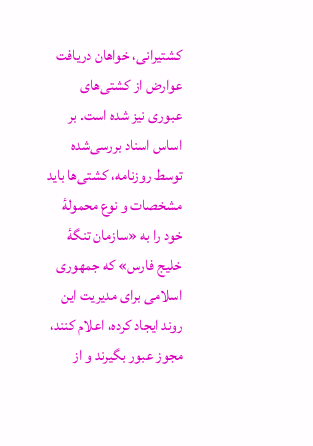کشتیرانی، خواهان دریافت عوارض از کشتی‌های عبوری نیز شده است. بر اساس اسناد بررسی‌شده توسط روزنامه، کشتی‌ها باید مشخصات و نوع محمولهٔ خود را به «سازمان تنگهٔ خلیج فارس» که جمهوری اسلامی برای مدیریت این روند ایجاد کرده، اعلام کنند، مجوز عبور بگیرند و از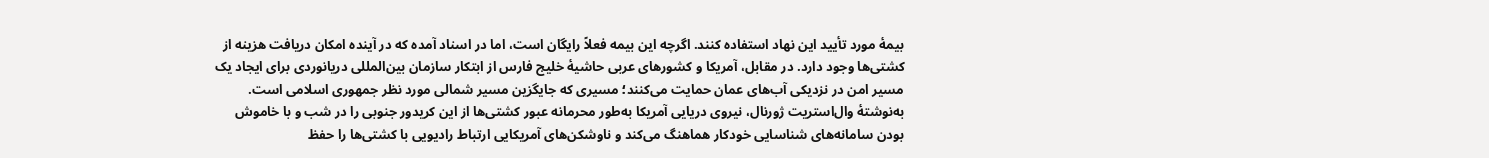بیمهٔ مورد تأیید این نهاد استفاده کنند. اگرچه این بیمه فعلاً رایگان است، اما در اسناد آمده که در آینده امکان دریافت هزینه از کشتی‌ها وجود دارد. در مقابل، آمریکا و کشورهای عربی حاشیهٔ خلیج فارس از ابتکار سازمان بین‌المللی دریانوردی برای ایجاد یک مسیر امن در نزدیکی آب‌های عمان حمایت می‌کنند؛ مسیری که جایگزین مسیر شمالی مورد نظر جمهوری اسلامی است. به‌نوشتهٔ وال‌استریت ژورنال، نیروی دریایی آمریکا به‌طور محرمانه عبور کشتی‌ها از این کریدور جنوبی را در شب و با خاموش بودن سامانه‌های شناسایی خودکار هماهنگ می‌کند و ناوشکن‌های آمریکایی ارتباط رادیویی با کشتی‌ها را حفظ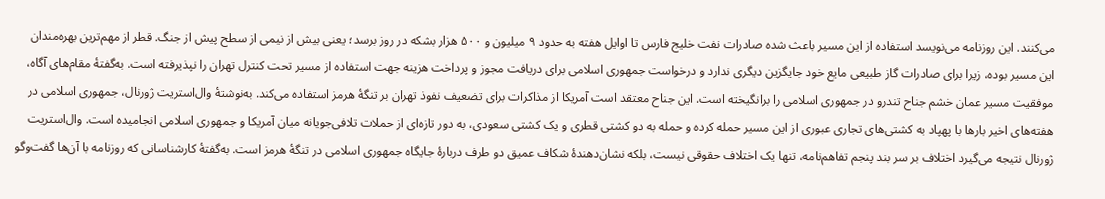می‌کنند. این روزنامه می‌نویسد استفاده از این مسیر باعث شده صادرات نفت خلیج فارس تا اوایل هفته به حدود ۹ میلیون و ۵۰۰ هزار بشکه در روز برسد؛ یعنی بیش از نیمی از سطح پیش از جنگ. قطر از مهم‌ترین بهره‌مندان این مسیر بوده، زیرا برای صادرات گاز طبیعی مایع خود جایگزین دیگری ندارد و درخواست جمهوری اسلامی برای دریافت مجوز و پرداخت هزینه جهت استفاده از مسیر تحت کنترل تهران را نپذیرفته است. به‌گفتهٔ مقام‌های آگاه، موفقیت مسیر عمان خشم جناح تندرو در جمهوری اسلامی را برانگیخته است. این جناح معتقد است آمریکا از مذاکرات برای تضعیف نفوذ تهران بر تنگهٔ هرمز استفاده می‌کند. به‌نوشتهٔ وال‌استریت ژورنال، جمهوری اسلامی در هفته‌های اخیر بارها با پهپاد به کشتی‌های تجاری عبوری از این مسیر حمله کرده و حمله به دو کشتی قطری و یک کشتی سعودی، به دور تازه‌ای از حملات تلافی‌جویانه میان آمریکا و جمهوری اسلامی انجامیده است. وال‌استریت ژورنال نتیجه می‌گیرد اختلاف بر سر بند پنجم تفاهم‌نامه، تنها یک اختلاف حقوقی نیست، بلکه نشان‌دهندهٔ شکاف عمیق دو طرف دربارهٔ جایگاه جمهوری اسلامی در تنگهٔ هرمز است. به‌گفتهٔ کارشناسانی که روزنامه با آن‌ها گفت‌وگو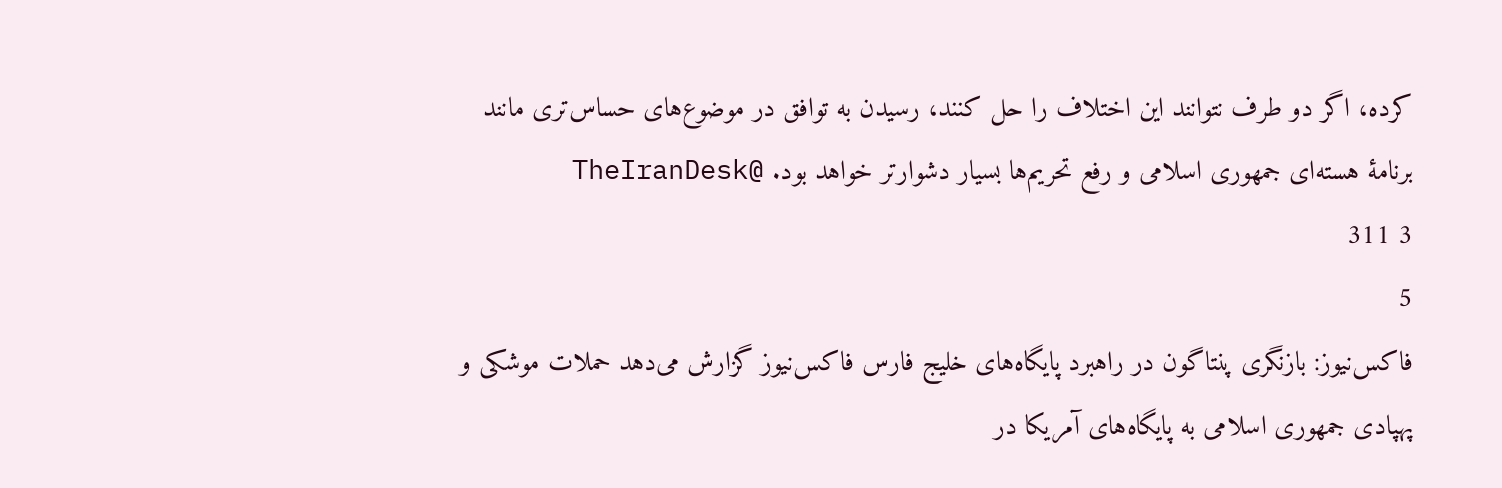کرده، اگر دو طرف نتوانند این اختلاف را حل کنند، رسیدن به توافق در موضوع‌های حساس‌تری مانند برنامهٔ هسته‌ای جمهوری اسلامی و رفع تحریم‌ها بسیار دشوارتر خواهد بود. @TheIranDesk
3 311
5
فاکس‌نیوز: بازنگری پنتاگون در راهبرد پایگاه‌های خلیج فارس فاکس‌نیوز گزارش می‌دهد حملات موشکی و پهپادی جمهوری اسلامی به پایگاه‌های آمریکا در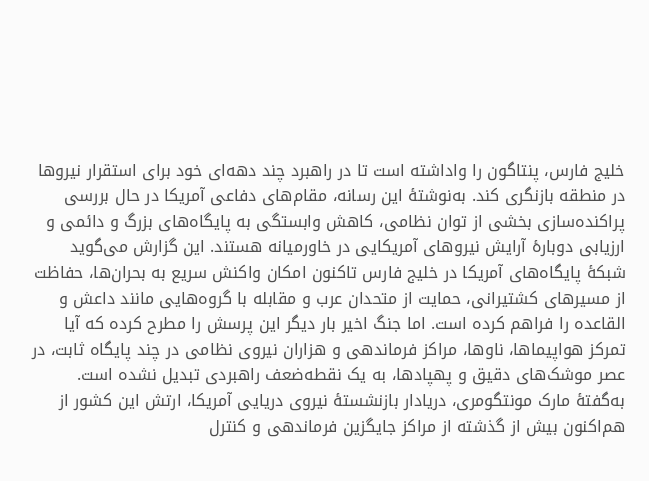خلیج فارس، پنتاگون را واداشته است تا در راهبرد چند دهه‌ای خود برای استقرار نیروها در منطقه بازنگری کند. به‌نوشتهٔ این رسانه، مقام‌های دفاعی آمریکا در حال بررسی پراکنده‌سازی بخشی از توان نظامی، کاهش وابستگی به پایگاه‌های بزرگ و دائمی و ارزیابی دوبارهٔ آرایش نیروهای آمریکایی در خاورمیانه هستند. این گزارش می‌گوید شبکهٔ پایگاه‌های آمریکا در خلیج فارس تاکنون امکان واکنش سریع به بحران‌ها، حفاظت از مسیرهای کشتیرانی، حمایت از متحدان عرب و مقابله با گروه‌هایی مانند داعش و القاعده را فراهم کرده است. اما جنگ اخیر بار دیگر این پرسش را مطرح کرده که آیا تمرکز هواپیماها، ناوها، مراکز فرماندهی و هزاران نیروی نظامی در چند پایگاه ثابت، در عصر موشک‌های دقیق و پهپادها، به یک نقطه‌ضعف راهبردی تبدیل نشده است. به‌گفتهٔ مارک مونتگومری، دریادار بازنشستهٔ نیروی دریایی آمریکا، ارتش این کشور از هم‌اکنون بیش از گذشته از مراکز جایگزین فرماندهی و کنترل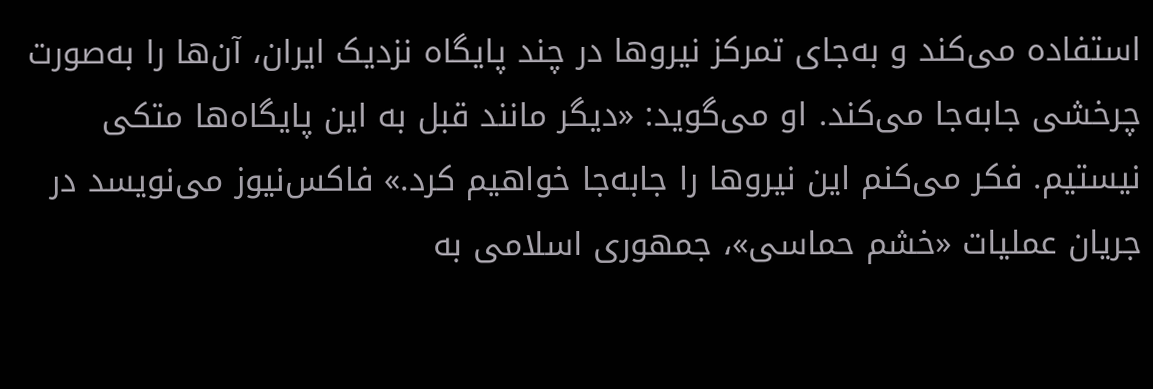استفاده می‌کند و به‌جای تمرکز نیروها در چند پایگاه نزدیک ایران، آن‌ها را به‌صورت چرخشی جابه‌جا می‌کند. او می‌گوید: «دیگر مانند قبل به این پایگاه‌ها متکی نیستیم. فکر می‌کنم این نیروها را جابه‌جا خواهیم کرد.» فاکس‌نیوز می‌نویسد در جریان عملیات «خشم حماسی»، جمهوری اسلامی به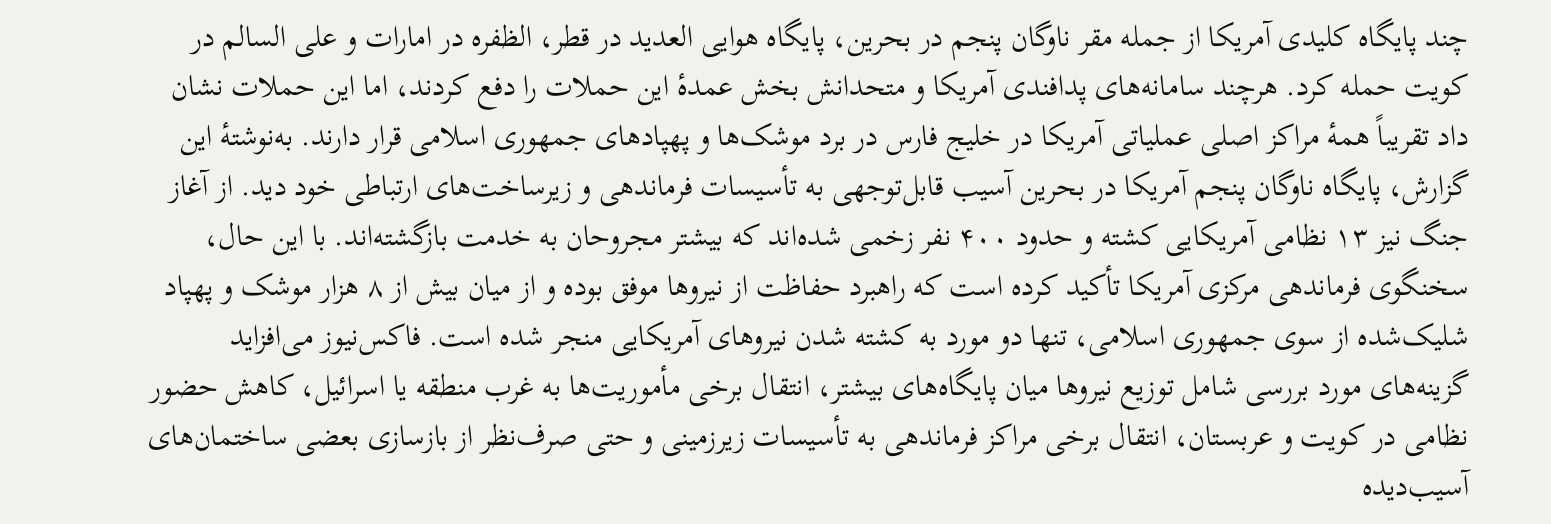چند پایگاه کلیدی آمریکا از جمله مقر ناوگان پنجم در بحرین، پایگاه هوایی العدید در قطر، الظفره در امارات و علی السالم در کویت حمله کرد. هرچند سامانه‌های پدافندی آمریکا و متحدانش بخش عمدهٔ این حملات را دفع کردند، اما این حملات نشان داد تقریباً همهٔ مراکز اصلی عملیاتی آمریکا در خلیج فارس در برد موشک‌ها و پهپادهای جمهوری اسلامی قرار دارند. به‌نوشتهٔ این گزارش، پایگاه ناوگان پنجم آمریکا در بحرین آسیب قابل‌توجهی به تأسیسات فرماندهی و زیرساخت‌های ارتباطی خود دید. از آغاز جنگ نیز ۱۳ نظامی آمریکایی کشته و حدود ۴۰۰ نفر زخمی شده‌اند که بیشتر مجروحان به خدمت بازگشته‌اند. با این حال، سخنگوی فرماندهی مرکزی آمریکا تأکید کرده است که راهبرد حفاظت از نیروها موفق بوده و از میان بیش از ۸ هزار موشک و پهپاد شلیک‌شده از سوی جمهوری اسلامی، تنها دو مورد به کشته شدن نیروهای آمریکایی منجر شده است. فاکس‌نیوز می‌افزاید گزینه‌های مورد بررسی شامل توزیع نیروها میان پایگاه‌های بیشتر، انتقال برخی مأموریت‌ها به غرب منطقه یا اسرائیل، کاهش حضور نظامی در کویت و عربستان، انتقال برخی مراکز فرماندهی به تأسیسات زیرزمینی و حتی صرف‌نظر از بازسازی بعضی ساختمان‌های آسیب‌دیده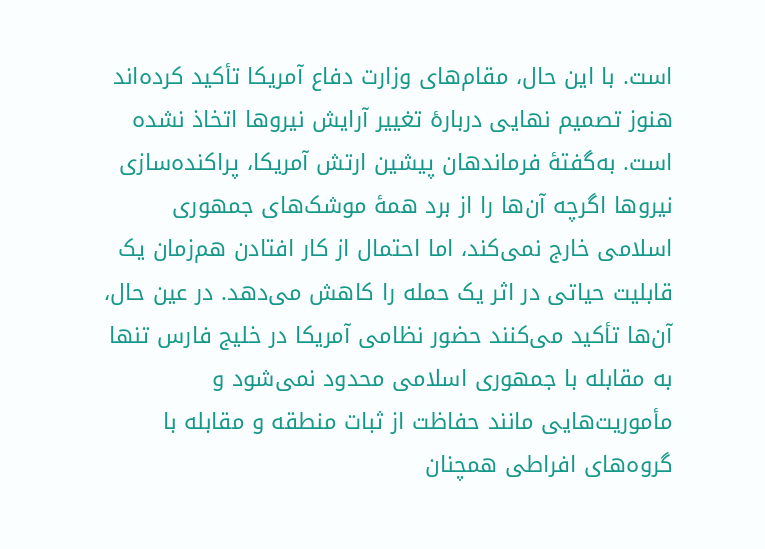است. با این حال، مقام‌های وزارت دفاع آمریکا تأکید کرده‌اند هنوز تصمیم نهایی دربارهٔ تغییر آرایش نیروها اتخاذ نشده است. به‌گفتهٔ فرماندهان پیشین ارتش آمریکا، پراکنده‌سازی نیروها اگرچه آن‌ها را از برد همهٔ موشک‌های جمهوری اسلامی خارج نمی‌کند، اما احتمال از کار افتادن هم‌زمان یک قابلیت حیاتی در اثر یک حمله را کاهش می‌دهد. در عین حال، آن‌ها تأکید می‌کنند حضور نظامی آمریکا در خلیج فارس تنها به مقابله با جمهوری اسلامی محدود نمی‌شود و مأموریت‌هایی مانند حفاظت از ثبات منطقه و مقابله با گروه‌های افراطی همچنان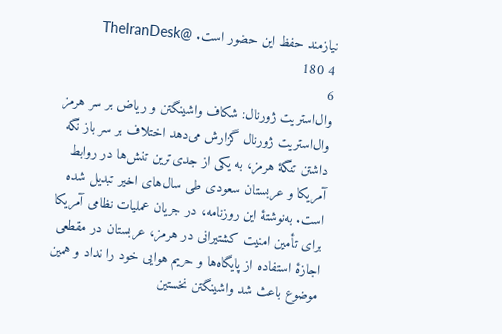نیازمند حفظ این حضور است. @TheIranDesk
4 180
6
وال‌استریت ژورنال: شکاف واشینگتن و ریاض بر سر هرمز وال‌استریت ژورنال گزارش می‌دهد اختلاف بر سر باز نگه داشتن تنگهٔ هرمز، به یکی از جدی‌ترین تنش‌ها در روابط آمریکا و عربستان سعودی طی سال‌های اخیر تبدیل شده است. به‌نوشتهٔ این روزنامه، در جریان عملیات نظامی آمریکا برای تأمین امنیت کشتیرانی در هرمز، عربستان در مقطعی اجازهٔ استفاده از پایگاه‌ها و حریم هوایی خود را نداد و همین موضوع باعث شد واشینگتن نخستین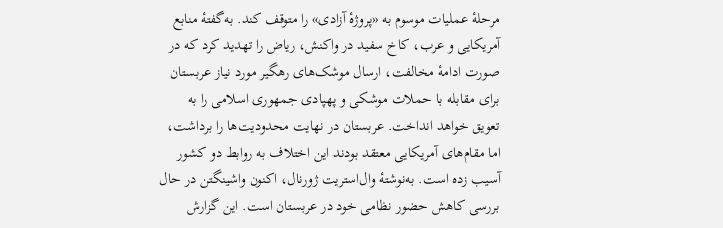مرحلهٔ عملیات موسوم به «پروژهٔ آزادی» را متوقف کند. به‌گفتهٔ منابع آمریکایی و عرب، کاخ سفید در واکنش، ریاض را تهدید کرد که در صورت ادامهٔ مخالفت، ارسال موشک‌های رهگیر مورد نیاز عربستان برای مقابله با حملات موشکی و پهپادی جمهوری اسلامی را به تعویق خواهد انداخت. عربستان در نهایت محدودیت‌ها را برداشت، اما مقام‌های آمریکایی معتقد بودند این اختلاف به روابط دو کشور آسیب زده است. به‌نوشتهٔ وال‌استریت ژورنال، اکنون واشینگتن در حال بررسی کاهش حضور نظامی خود در عربستان است. این گزارش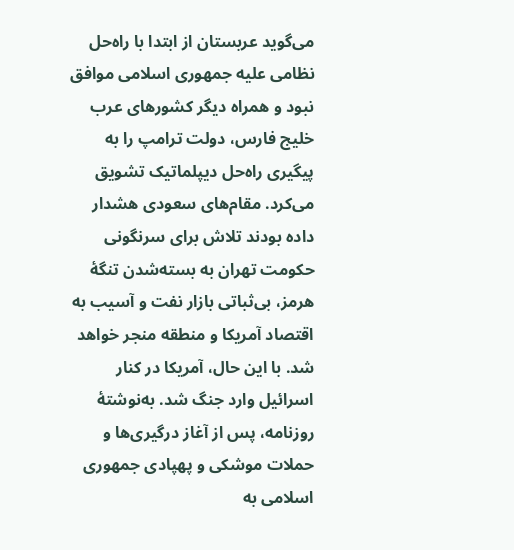می‌گوید عربستان از ابتدا با راه‌حل نظامی علیه جمهوری اسلامی موافق نبود و همراه دیگر کشورهای عرب خلیج فارس، دولت ترامپ را به پیگیری راه‌حل دیپلماتیک تشویق می‌کرد. مقام‌های سعودی هشدار داده بودند تلاش برای سرنگونی حکومت تهران به بسته‌شدن تنگهٔ هرمز، بی‌ثباتی بازار نفت و آسیب به اقتصاد آمریکا و منطقه منجر خواهد شد. با این حال، آمریکا در کنار اسرائیل وارد جنگ شد. به‌نوشتهٔ روزنامه، پس از آغاز درگیری‌ها و حملات موشکی و پهپادی جمهوری اسلامی به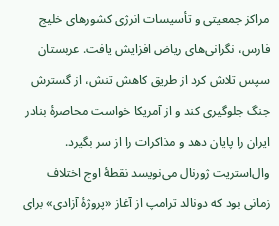مراکز جمعیتی و تأسیسات انرژی کشورهای خلیج فارس، نگرانی‌های ریاض افزایش یافت. عربستان سپس تلاش کرد از طریق کاهش تنش، از گسترش جنگ جلوگیری کند و از آمریکا خواست محاصرهٔ بنادر ایران را پایان دهد و مذاکرات را از سر بگیرد. وال‌استریت ژورنال می‌نویسد نقطهٔ اوج اختلاف زمانی بود که دونالد ترامپ از آغاز «پروژهٔ آزادی» برای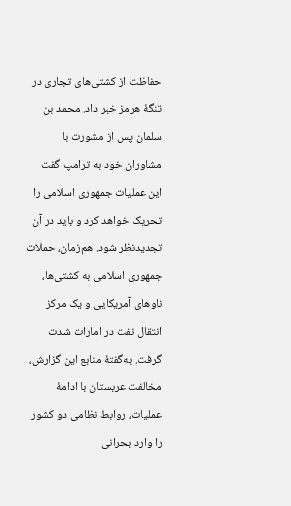حفاظت از کشتی‌های تجاری در تنگهٔ هرمز خبر داد. محمد بن سلمان پس از مشورت با مشاوران خود به ترامپ گفت این عملیات جمهوری اسلامی را تحریک خواهد کرد و باید در آن تجدیدنظر شود. هم‌زمان، حملات جمهوری اسلامی به کشتی‌ها، ناوهای آمریکایی و یک مرکز انتقال نفت در امارات شدت گرفت. به‌گفتهٔ منابع این گزارش، مخالفت عربستان با ادامهٔ عملیات، روابط نظامی دو کشور را وارد بحرانی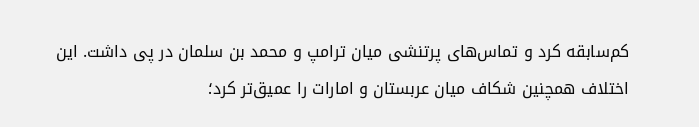کم‌سابقه کرد و تماس‌های پرتنشی میان ترامپ و محمد بن سلمان در پی داشت. این اختلاف همچنین شکاف میان عربستان و امارات را عمیق‌تر کرد؛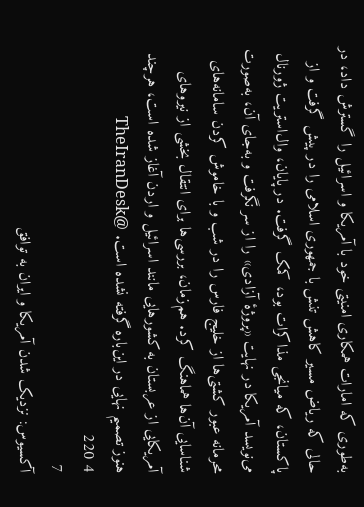به‌طوری که امارات همکاری امنیتی خود با آمریکا و اسرائیل را گسترش داد، در حالی که ریاض مسیر کاهش تنش با جمهوری اسلامی را در پیش گرفت و از پاکستان، که میانجی مذاکرات بود، کمک گرفت. در پایان، وال‌استریت ژورنال می‌نویسد آمریکا در نهایت «پروژهٔ آزادی» را از سر نگرفت و به‌جای آن، به‌صورت محرمانه عبور کشتی‌ها از خلیج فارس را در شب و با خاموش کردن سامانه‌های شناسایی آن‌ها هماهنگ کرد. هم‌زمان، بررسی‌ها برای انتقال بخشی از نیروهای آمریکایی از عربستان به کشورهایی مانند اسرائیل و اردن آغاز شده است، هرچند هنوز تصمیم نهایی در این‌باره گرفته نشده است. @TheIranDesk
4 220
7
آکسیوس: نزدیک شدن آمریکا و ایران به توافق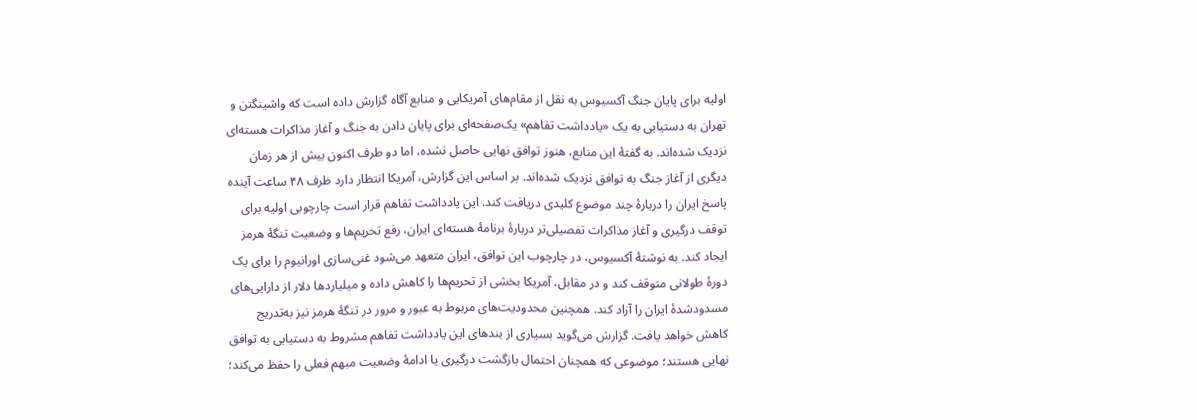اولیه برای پایان جنگ آکسیوس به نقل از مقام‌های آمریکایی و منابع آگاه گزارش داده است که واشینگتن و تهران به دستیابی به یک «یادداشت تفاهم» یک‌صفحه‌ای برای پایان دادن به جنگ و آغاز مذاکرات هسته‌ای نزدیک شده‌اند. به گفتهٔ این منابع، هنوز توافق نهایی حاصل نشده، اما دو طرف اکنون بیش از هر زمان دیگری از آغاز جنگ به توافق نزدیک شده‌اند. بر اساس این گزارش، آمریکا انتظار دارد ظرف ۴۸ ساعت آینده پاسخ ایران را دربارهٔ چند موضوع کلیدی دریافت کند. این یادداشت تفاهم قرار است چارچوبی اولیه برای توقف درگیری و آغاز مذاکرات تفصیلی‌تر دربارهٔ برنامهٔ هسته‌ای ایران، رفع تحریم‌ها و وضعیت تنگهٔ هرمز ایجاد کند. به نوشتهٔ آکسیوس، در چارچوب این توافق، ایران متعهد می‌شود غنی‌سازی اورانیوم را برای یک دورهٔ طولانی متوقف کند و در مقابل، آمریکا بخشی از تحریم‌ها را کاهش داده و میلیاردها دلار از دارایی‌های مسدودشدهٔ ایران را آزاد کند. همچنین محدودیت‌های مربوط به عبور و مرور در تنگهٔ هرمز نیز به‌تدریج کاهش خواهد یافت. گزارش می‌گوید بسیاری از بندهای این یادداشت تفاهم مشروط به دستیابی به توافق نهایی هستند؛ موضوعی که همچنان احتمال بازگشت درگیری یا ادامهٔ وضعیت مبهم فعلی را حفظ می‌کند؛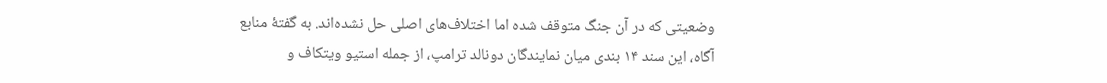وضعیتی که در آن جنگ متوقف شده اما اختلاف‌های اصلی حل نشده‌اند. به گفتهٔ منابع آگاه، این سند ۱۴ بندی میان نمایندگان دونالد ترامپ، از جمله استیو ویتکاف و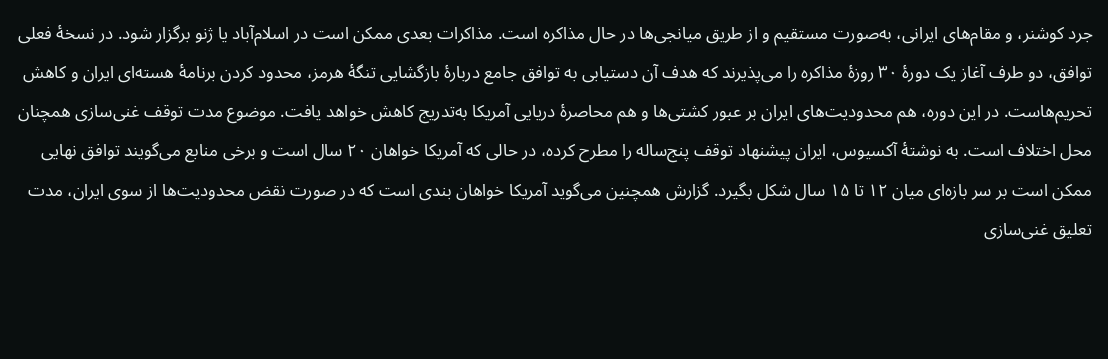جرد کوشنر، و مقام‌های ایرانی، به‌صورت مستقیم و از طریق میانجی‌ها در حال مذاکره است. مذاکرات بعدی ممکن است در اسلام‌آباد یا ژنو برگزار شود. در نسخهٔ فعلی توافق، دو طرف آغاز یک دورهٔ ۳۰ روزهٔ مذاکره را می‌پذیرند که هدف آن دستیابی به توافق جامع دربارهٔ بازگشایی تنگهٔ هرمز، محدود کردن برنامهٔ هسته‌ای ایران و کاهش تحریم‌هاست. در این دوره، هم محدودیت‌های ایران بر عبور کشتی‌ها و هم محاصرهٔ دریایی آمریکا به‌تدریج کاهش خواهد یافت. موضوع مدت توقف غنی‌سازی همچنان محل اختلاف است. به نوشتهٔ آکسیوس، ایران پیشنهاد توقف پنج‌ساله را مطرح کرده، در حالی که آمریکا خواهان ۲۰ سال است و برخی منابع می‌گویند توافق نهایی ممکن است بر سر بازه‌ای میان ۱۲ تا ۱۵ سال شکل بگیرد. گزارش همچنین می‌گوید آمریکا خواهان بندی است که در صورت نقض محدودیت‌ها از سوی ایران، مدت تعلیق غنی‌سازی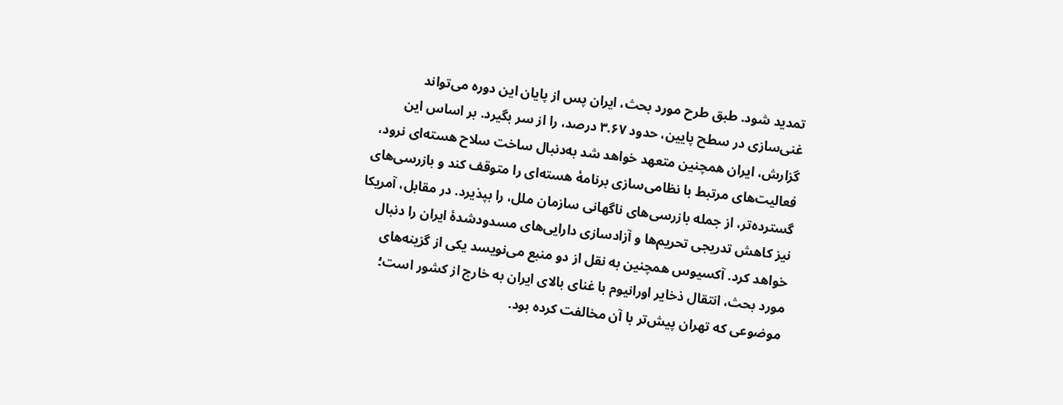تمدید شود. طبق طرح مورد بحث، ایران پس از پایان این دوره می‌تواند غنی‌سازی در سطح پایین، حدود ۳.۶۷ درصد، را از سر بگیرد. بر اساس این گزارش، ایران همچنین متعهد خواهد شد به‌دنبال ساخت سلاح هسته‌ای نرود، فعالیت‌های مرتبط با نظامی‌سازی برنامهٔ هسته‌ای را متوقف کند و بازرسی‌های گسترده‌تر، از جمله بازرسی‌های ناگهانی سازمان ملل، را بپذیرد. در مقابل، آمریکا نیز کاهش تدریجی تحریم‌ها و آزادسازی دارایی‌های مسدودشدهٔ ایران را دنبال خواهد کرد. آکسیوس همچنین به نقل از دو منبع می‌نویسد یکی از گزینه‌های مورد بحث، انتقال ذخایر اورانیوم با غنای بالای ایران به خارج از کشور است؛ موضوعی که تهران پیش‌تر با آن مخالفت کرده بود.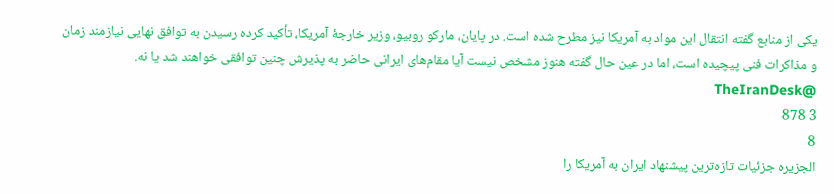یکی از منابع گفته انتقال این مواد به آمریکا نیز مطرح شده است. در پایان، مارکو روبیو، وزیر خارجهٔ آمریکا، تأکید کرده رسیدن به توافق نهایی نیازمند زمان و مذاکرات فنی پیچیده است، اما در عین حال گفته هنوز مشخص نیست آیا مقام‌های ایرانی حاضر به پذیرش چنین توافقی خواهند شد یا نه. @TheIranDesk
3 878
8
الجزیره جزئیات تازه‌ترین پیشنهاد ایران به آمریکا را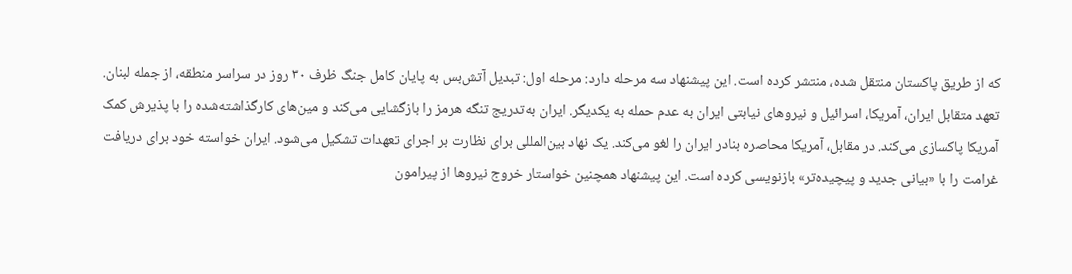که از طریق پاکستان منتقل شده، منتشر کرده است. این پیشنهاد سه مرحله دارد: مرحله اول: تبدیل آتش‌بس به پایان کامل جنگ ظرف ۳۰ روز در سراسر منطقه، از جمله لبنان. تعهد متقابل ایران، آمریکا، اسرائیل و نیروهای نیابتی ایران به عدم حمله به یکدیگر. ایران به‌تدریج تنگه هرمز را بازگشایی می‌کند و مین‌های کارگذاشته‌شده را با پذیرش کمک آمریکا پاکسازی می‌کند. در مقابل، آمریکا محاصره بنادر ایران را لغو می‌کند. یک نهاد بین‌المللی برای نظارت بر اجرای تعهدات تشکیل می‌شود. ایران خواسته خود برای دریافت غرامت را با «بیانی جدید و پیچیده‌تر» بازنویسی کرده است. این پیشنهاد همچنین خواستار خروج نیروها از پیرامون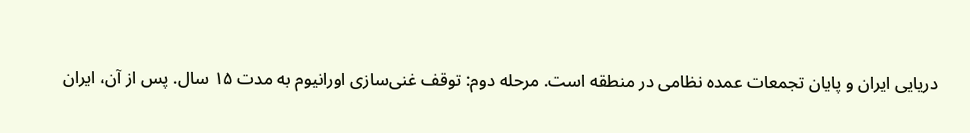دریایی ایران و پایان تجمعات عمده نظامی در منطقه است. مرحله دوم: توقف غنی‌سازی اورانیوم به مدت ۱۵ سال. پس از آن، ایران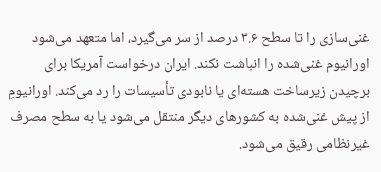غنی‌سازی را تا سطح ۳.۶ درصد از سر می‌گیرد، اما متعهد می‌شود اورانیوم غنی‌شده را انباشت نکند. ایران درخواست آمریکا برای برچیدن زیرساخت هسته‌ای یا نابودی تأسیسات را رد می‌کند. اورانیومِ از پیش غنی‌شده به کشورهای دیگر منتقل می‌شود یا به سطح مصرف غیرنظامی رقیق می‌شود.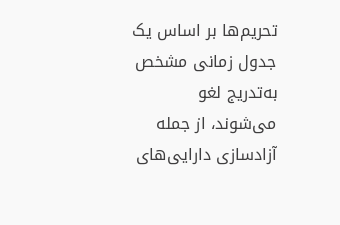تحریم‌ها بر اساس یک جدول زمانی مشخص به‌تدریج لغو می‌شوند، از جمله آزادسازی دارایی‌های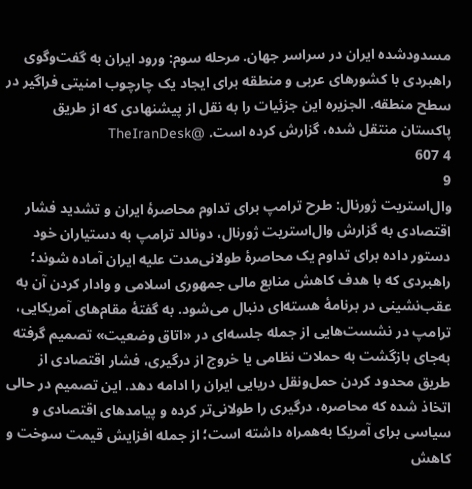مسدودشده ایران در سراسر جهان. مرحله سوم: ورود ایران به گفت‌وگوی راهبردی با کشورهای عربی و منطقه برای ایجاد یک چارچوب امنیتی فراگیر در سطح منطقه. الجزیره این جزئیات را به نقل از پیشنهادی که از طریق پاکستان منتقل شده، گزارش کرده است. @TheIranDesk
4 607
9
وال‌استریت ژورنال: طرح ترامپ برای تداوم محاصرهٔ ایران و تشدید فشار اقتصادی به گزارش وال‌استریت ژورنال، دونالد ترامپ به دستیاران خود دستور داده برای تداوم یک محاصرهٔ طولانی‌مدت علیه ایران آماده شوند؛ راهبردی که با هدف کاهش منابع مالی جمهوری اسلامی و وادار کردن آن به عقب‌نشینی در برنامهٔ هسته‌ای دنبال می‌شود. به گفتهٔ مقام‌های آمریکایی، ترامپ در نشست‌هایی از جمله جلسه‌ای در «اتاق وضعیت» تصمیم گرفته به‌جای بازگشت به حملات نظامی یا خروج از درگیری، فشار اقتصادی از طریق محدود کردن حمل‌ونقل دریایی ایران را ادامه دهد. این تصمیم در حالی اتخاذ شده که محاصره، درگیری را طولانی‌تر کرده و پیامدهای اقتصادی و سیاسی برای آمریکا به‌همراه داشته است؛ از جمله افزایش قیمت سوخت و کاهش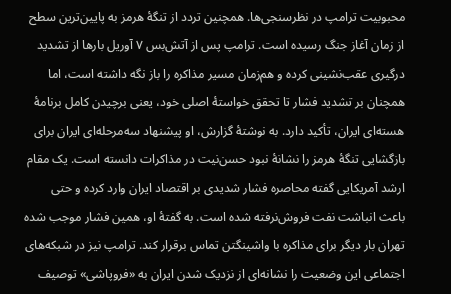محبوبیت ترامپ در نظرسنجی‌ها. همچنین تردد از تنگهٔ هرمز به پایین‌ترین سطح از زمان آغاز جنگ رسیده است. ترامپ پس از آتش‌بس ۷ آوریل بارها از تشدید درگیری عقب‌نشینی کرده و هم‌زمان مسیر مذاکره را باز نگه داشته است، اما همچنان بر تشدید فشار تا تحقق خواستهٔ اصلی خود، یعنی برچیدن کامل برنامهٔ هسته‌ای ایران، تأکید دارد. به نوشتهٔ گزارش، او پیشنهاد سه‌مرحله‌ای ایران برای بازگشایی تنگهٔ هرمز را نشانهٔ نبود حسن‌نیت در مذاکرات دانسته است. یک مقام ارشد آمریکایی گفته محاصره فشار شدیدی بر اقتصاد ایران وارد کرده و حتی باعث انباشت نفت فروش‌نرفته شده است. به گفتهٔ او، همین فشار موجب شده تهران بار دیگر برای مذاکره با واشینگتن تماس برقرار کند. ترامپ نیز در شبکه‌های اجتماعی این وضعیت را نشانه‌ای از نزدیک شدن ایران به «فروپاشی» توصیف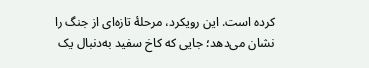کرده است. این رویکرد، مرحلهٔ تازه‌ای از جنگ را نشان می‌دهد؛ جایی که کاخ سفید به‌دنبال یک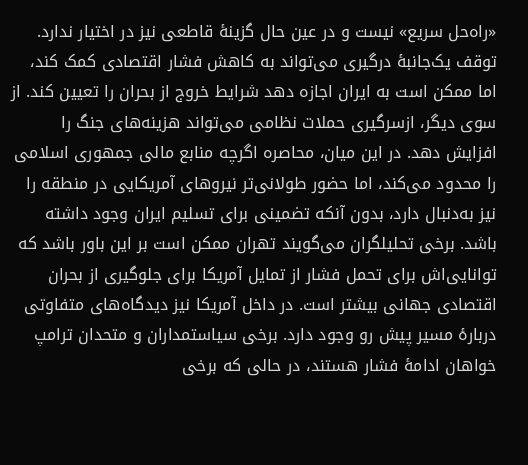«راه‌حل سریع» نیست و در عین حال گزینهٔ قاطعی نیز در اختیار ندارد. توقف یک‌جانبهٔ درگیری می‌تواند به کاهش فشار اقتصادی کمک کند، اما ممکن است به ایران اجازه دهد شرایط خروج از بحران را تعیین کند. از سوی دیگر، ازسرگیری حملات نظامی می‌تواند هزینه‌های جنگ را افزایش دهد. در این میان، محاصره اگرچه منابع مالی جمهوری اسلامی را محدود می‌کند، اما حضور طولانی‌تر نیروهای آمریکایی در منطقه را نیز به‌دنبال دارد، بدون آنکه تضمینی برای تسلیم ایران وجود داشته باشد. برخی تحلیلگران می‌گویند تهران ممکن است بر این باور باشد که توانایی‌اش برای تحمل فشار از تمایل آمریکا برای جلوگیری از بحران اقتصادی جهانی بیشتر است. در داخل آمریکا نیز دیدگاه‌های متفاوتی دربارهٔ مسیر پیش رو وجود دارد. برخی سیاستمداران و متحدان ترامپ خواهان ادامهٔ فشار هستند، در حالی که برخی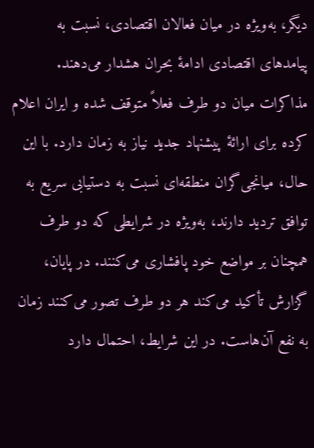دیگر، به‌ویژه در میان فعالان اقتصادی، نسبت به پیامدهای اقتصادی ادامهٔ بحران هشدار می‌دهند. مذاکرات میان دو طرف فعلاً متوقف شده و ایران اعلام کرده برای ارائهٔ پیشنهاد جدید نیاز به زمان دارد. با این حال، میانجی‌گران منطقه‌ای نسبت به دستیابی سریع به توافق تردید دارند، به‌ویژه در شرایطی که دو طرف همچنان بر مواضع خود پافشاری می‌کنند. در پایان، گزارش تأکید می‌کند هر دو طرف تصور می‌کنند زمان به نفع آن‌هاست. در این شرایط، احتمال دارد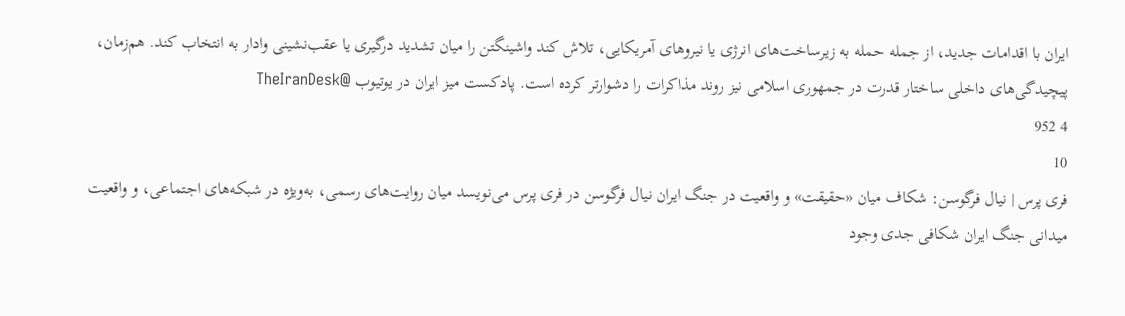ایران با اقدامات جدید، از جمله حمله به زیرساخت‌های انرژی یا نیروهای آمریکایی، تلاش کند واشینگتن را میان تشدید درگیری یا عقب‌نشینی وادار به انتخاب کند. هم‌زمان، پیچیدگی‌های داخلی ساختار قدرت در جمهوری اسلامی نیز روند مذاکرات را دشوارتر کرده است. پادکست میز ایران در یوتیوب @TheIranDesk
4 952
10
فری پرس | نیال فرگوسن: شکاف میان «حقیقت» و واقعیت در جنگ ایران نیال فرگوسن در فری پرس می‌نویسد میان روایت‌های رسمی، به‌ویژه در شبکه‌های اجتماعی، و واقعیت میدانی جنگ ایران شکافی جدی وجود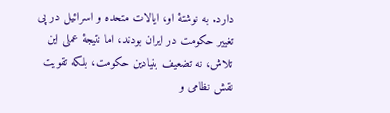دارد. به نوشتهٔ او، ایالات متحده و اسرائیل در پی تغییر حکومت در ایران بودند، اما نتیجهٔ عملی این تلاش، نه تضعیف بنیادین حکومت، بلکه تقویت نقش نظامی و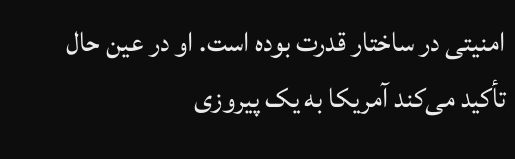امنیتی در ساختار قدرت بوده است. او در عین حال تأکید می‌کند آمریکا به یک پیروزی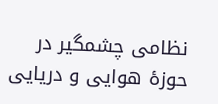نظامی چشمگیر در حوزهٔ هوایی و دریایی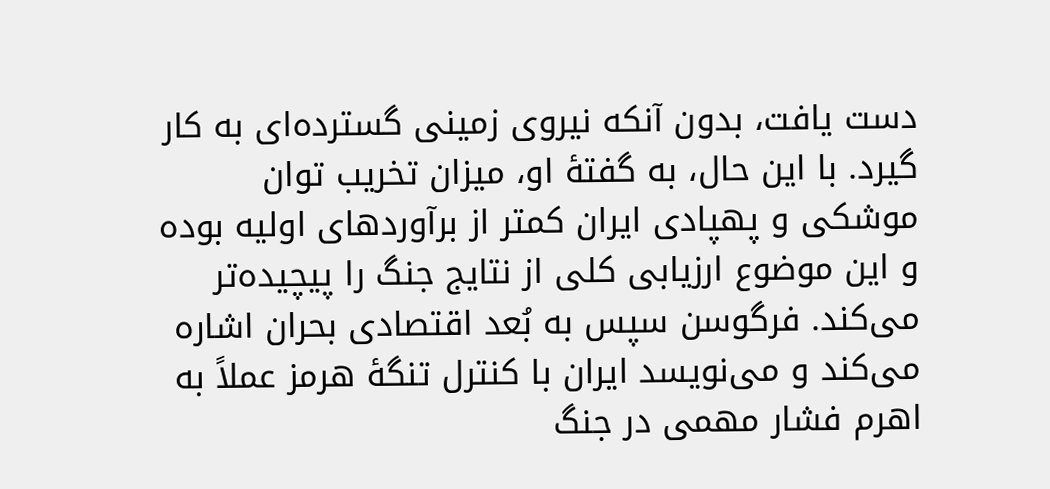دست یافت، بدون آنکه نیروی زمینی گسترده‌ای به کار گیرد. با این حال، به گفتهٔ او، میزان تخریب توان موشکی و پهپادی ایران کمتر از برآوردهای اولیه بوده و این موضوع ارزیابی کلی از نتایج جنگ را پیچیده‌تر می‌کند. فرگوسن سپس به بُعد اقتصادی بحران اشاره می‌کند و می‌نویسد ایران با کنترل تنگهٔ هرمز عملاً به اهرم فشار مهمی در جنگ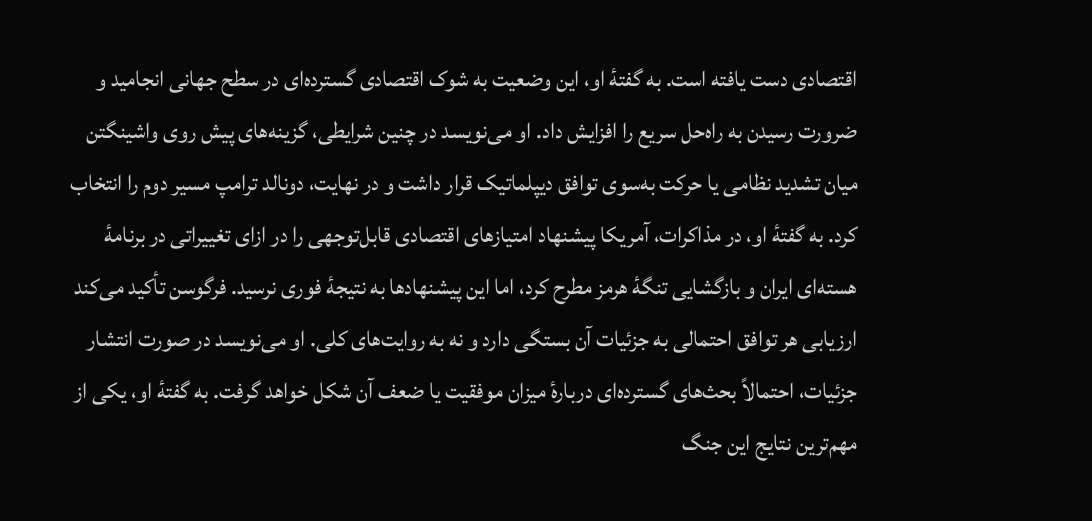اقتصادی دست یافته است. به گفتهٔ او، این وضعیت به شوک اقتصادی گسترده‌ای در سطح جهانی انجامید و ضرورت رسیدن به راه‌حل سریع را افزایش داد. او می‌نویسد در چنین شرایطی، گزینه‌های پیش روی واشینگتن میان تشدید نظامی یا حرکت به‌سوی توافق دیپلماتیک قرار داشت و در نهایت، دونالد ترامپ مسیر دوم را انتخاب کرد. به گفتهٔ او، در مذاکرات، آمریکا پیشنهاد امتیازهای اقتصادی قابل‌توجهی را در ازای تغییراتی در برنامهٔ هسته‌ای ایران و بازگشایی تنگهٔ هرمز مطرح کرد، اما این پیشنهادها به نتیجهٔ فوری نرسید. فرگوسن تأکید می‌کند ارزیابی هر توافق احتمالی به جزئیات آن بستگی دارد و نه به روایت‌های کلی. او می‌نویسد در صورت انتشار جزئیات، احتمالاً بحث‌های گسترده‌ای دربارهٔ میزان موفقیت یا ضعف آن شکل خواهد گرفت. به گفتهٔ او، یکی از مهم‌ترین نتایج این جنگ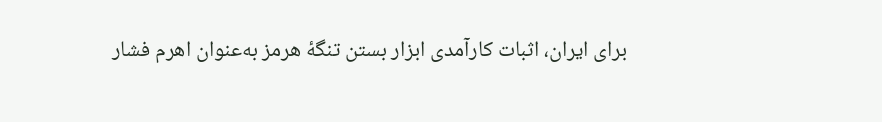برای ایران، اثبات کارآمدی ابزار بستن تنگهٔ هرمز به‌عنوان اهرم فشار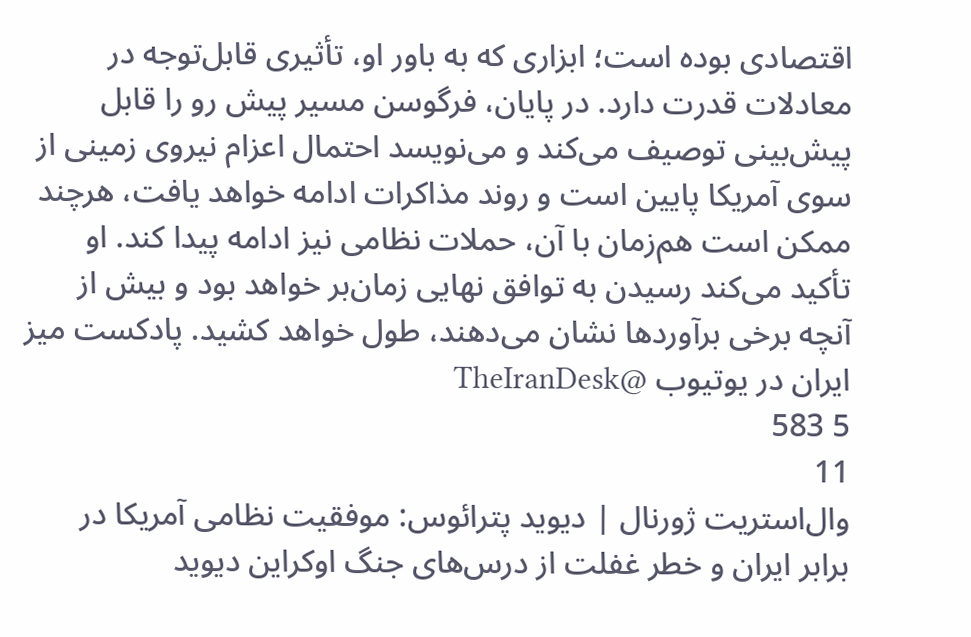اقتصادی بوده است؛ ابزاری که به باور او، تأثیری قابل‌توجه در معادلات قدرت دارد. در پایان، فرگوسن مسیر پیش رو را قابل پیش‌بینی توصیف می‌کند و می‌نویسد احتمال اعزام نیروی زمینی از سوی آمریکا پایین است و روند مذاکرات ادامه خواهد یافت، هرچند ممکن است هم‌زمان با آن، حملات نظامی نیز ادامه پیدا کند. او تأکید می‌کند رسیدن به توافق نهایی زمان‌بر خواهد بود و بیش از آنچه برخی برآوردها نشان می‌دهند، طول خواهد کشید. پادکست میز ایران در یوتیوب @TheIranDesk
5 583
11
وال‌استریت ژورنال | دیوید پترائوس: موفقیت نظامی آمریکا در برابر ایران و خطر غفلت از درس‌های جنگ اوکراین دیوید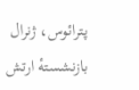پترائوس، ژنرال بازنشستهٔ ارتش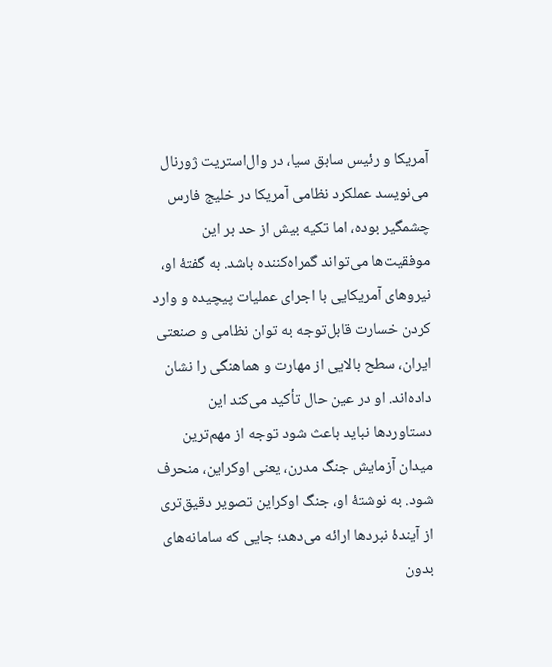آمریکا و رئیس سابق سیا، در وال‌استریت ژورنال می‌نویسد عملکرد نظامی آمریکا در خلیج فارس چشمگیر بوده، اما تکیه بیش از حد بر این موفقیت‌ها می‌تواند گمراه‌کننده باشد. به گفتهٔ او، نیروهای آمریکایی با اجرای عملیات پیچیده و وارد کردن خسارت قابل‌توجه به توان نظامی و صنعتی ایران، سطح بالایی از مهارت و هماهنگی را نشان داده‌اند. او در عین حال تأکید می‌کند این دستاوردها نباید باعث شود توجه از مهم‌ترین میدان آزمایش جنگ مدرن، یعنی اوکراین، منحرف شود. به نوشتهٔ او، جنگ اوکراین تصویر دقیق‌تری از آیندهٔ نبردها ارائه می‌دهد؛ جایی که سامانه‌های بدون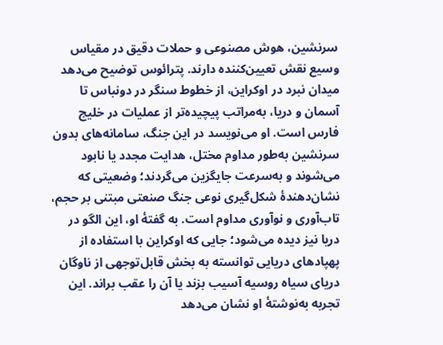سرنشین، هوش مصنوعی و حملات دقیق در مقیاس وسیع نقش تعیین‌کننده دارند. پترائوس توضیح می‌دهد میدان نبرد در اوکراین، از خطوط سنگر در دونباس تا آسمان و دریا، به‌مراتب پیچیده‌تر از عملیات در خلیج فارس است. او می‌نویسد در این جنگ، سامانه‌های بدون سرنشین به‌طور مداوم مختل، هدایت مجدد یا نابود می‌شوند و به‌سرعت جایگزین می‌گردند؛ وضعیتی که نشان‌دهندهٔ شکل‌گیری نوعی جنگ صنعتی مبتنی بر حجم، تاب‌آوری و نوآوری مداوم است. به گفتهٔ او، این الگو در دریا نیز دیده می‌شود؛ جایی که اوکراین با استفاده از پهپادهای دریایی توانسته به بخش قابل‌توجهی از ناوگان دریای سیاه روسیه آسیب بزند یا آن را عقب براند. این تجربه به‌نوشتهٔ او نشان می‌دهد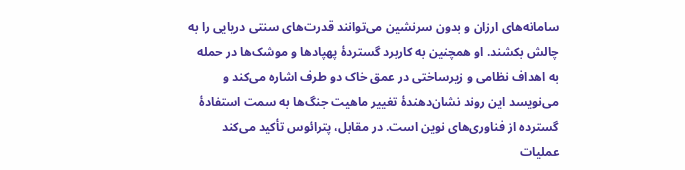سامانه‌های ارزان و بدون سرنشین می‌توانند قدرت‌های سنتی دریایی را به چالش بکشند. او همچنین به کاربرد گستردهٔ پهپادها و موشک‌ها در حمله به اهداف نظامی و زیرساختی در عمق خاک دو طرف اشاره می‌کند و می‌نویسد این روند نشان‌دهندهٔ تغییر ماهیت جنگ‌ها به سمت استفادهٔ گسترده از فناوری‌های نوین است. در مقابل، پترائوس تأکید می‌کند عملیات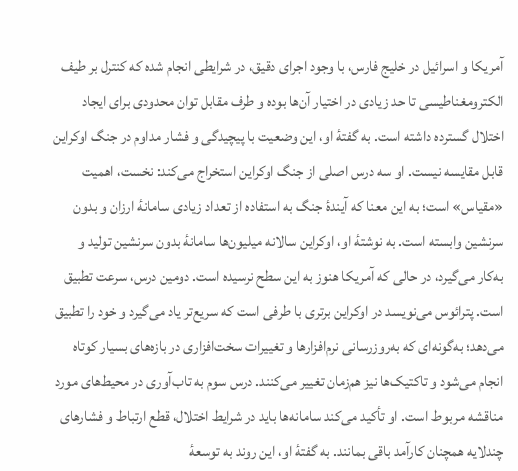آمریکا و اسرائیل در خلیج فارس، با وجود اجرای دقیق، در شرایطی انجام شده که کنترل بر طیف الکترومغناطیسی تا حد زیادی در اختیار آن‌ها بوده و طرف مقابل توان محدودی برای ایجاد اختلال گسترده داشته است. به گفتهٔ او، این وضعیت با پیچیدگی و فشار مداوم در جنگ اوکراین قابل مقایسه نیست. او سه درس اصلی از جنگ اوکراین استخراج می‌کند: نخست، اهمیت «مقیاس» است؛ به این معنا که آیندهٔ جنگ به استفاده از تعداد زیادی سامانهٔ ارزان و بدون سرنشین وابسته است. به نوشتهٔ او، اوکراین سالانه میلیون‌ها سامانهٔ بدون سرنشین تولید و به‌کار می‌گیرد، در حالی که آمریکا هنوز به این سطح نرسیده است. دومین درس، سرعت تطبیق است. پترائوس می‌نویسد در اوکراین برتری با طرفی است که سریع‌تر یاد می‌گیرد و خود را تطبیق می‌دهد؛ به‌گونه‌ای که به‌روزرسانی نرم‌افزارها و تغییرات سخت‌افزاری در بازه‌های بسیار کوتاه انجام می‌شود و تاکتیک‌ها نیز هم‌زمان تغییر می‌کنند. درس سوم به تاب‌آوری در محیط‌های مورد مناقشه مربوط است. او تأکید می‌کند سامانه‌ها باید در شرایط اختلال، قطع ارتباط و فشارهای چندلایه همچنان کارآمد باقی بمانند. به گفتهٔ او، این روند به توسعهٔ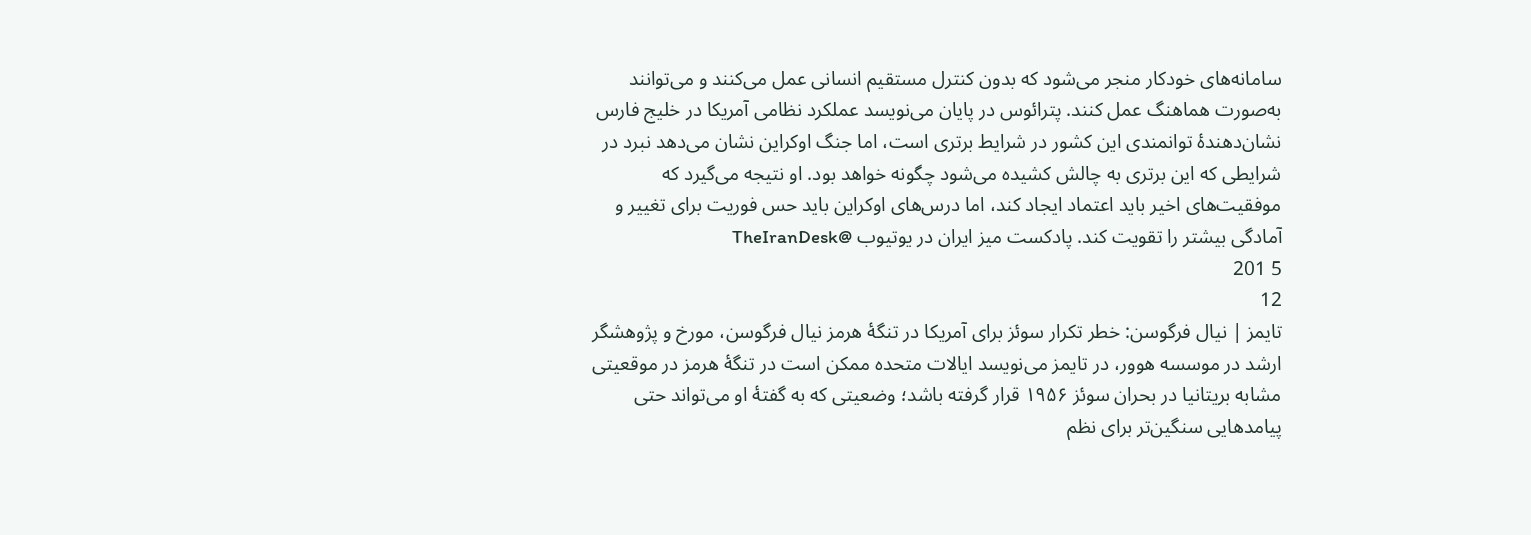سامانه‌های خودکار منجر می‌شود که بدون کنترل مستقیم انسانی عمل می‌کنند و می‌توانند به‌صورت هماهنگ عمل کنند. پترائوس در پایان می‌نویسد عملکرد نظامی آمریکا در خلیج فارس نشان‌دهندهٔ توانمندی این کشور در شرایط برتری است، اما جنگ اوکراین نشان می‌دهد نبرد در شرایطی که این برتری به چالش کشیده می‌شود چگونه خواهد بود. او نتیجه می‌گیرد که موفقیت‌های اخیر باید اعتماد ایجاد کند، اما درس‌های اوکراین باید حس فوریت برای تغییر و آمادگی بیشتر را تقویت کند. پادکست میز ایران در یوتیوب @TheIranDesk
5 201
12
تایمز | نیال فرگوسن: خطر تکرار سوئز برای آمریکا در تنگهٔ هرمز نیال فرگوسن، مورخ و پژوهشگر ارشد در موسسه هوور، در تایمز می‌نویسد ایالات متحده ممکن است در تنگهٔ هرمز در موقعیتی مشابه بریتانیا در بحران سوئز ۱۹۵۶ قرار گرفته باشد؛ وضعیتی که به گفتهٔ او می‌تواند حتی پیامدهایی سنگین‌تر برای نظم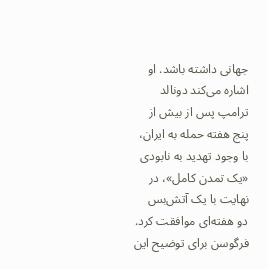جهانی داشته باشد. او اشاره می‌کند دونالد ترامپ پس از بیش از پنج هفته حمله به ایران، با وجود تهدید به نابودی «یک تمدن کامل»، در نهایت با یک آتش‌بس دو هفته‌ای موافقت کرد. فرگوسن برای توضیح این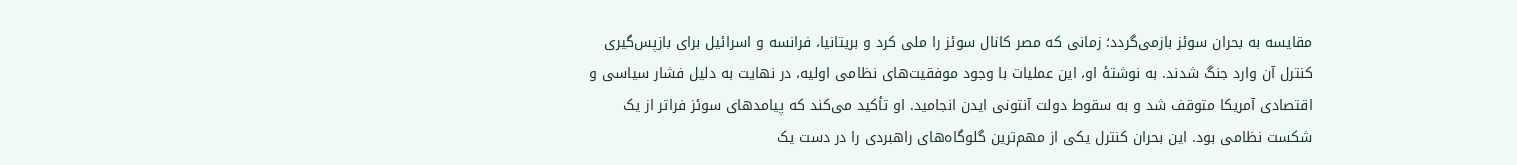مقایسه به بحران سوئز بازمی‌گردد؛ زمانی که مصر کانال سوئز را ملی کرد و بریتانیا، فرانسه و اسرائیل برای بازپس‌گیری کنترل آن وارد جنگ شدند. به نوشتهٔ او، این عملیات با وجود موفقیت‌های نظامی اولیه، در نهایت به دلیل فشار سیاسی و اقتصادی آمریکا متوقف شد و به سقوط دولت آنتونی ایدن انجامید. او تأکید می‌کند که پیامدهای سوئز فراتر از یک شکست نظامی بود. این بحران کنترل یکی از مهم‌ترین گلوگاه‌های راهبردی را در دست یک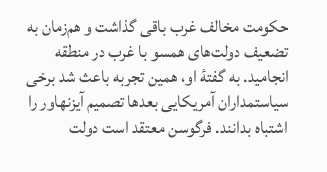حکومت مخالف غرب باقی گذاشت و هم‌زمان به تضعیف دولت‌های همسو با غرب در منطقه انجامید. به گفتهٔ او، همین تجربه باعث شد برخی سیاستمداران آمریکایی بعدها تصمیم آیزنهاور را اشتباه بدانند. فرگوسن معتقد است دولت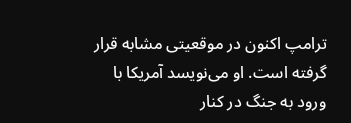ترامپ اکنون در موقعیتی مشابه قرار گرفته است. او می‌نویسد آمریکا با ورود به جنگ در کنار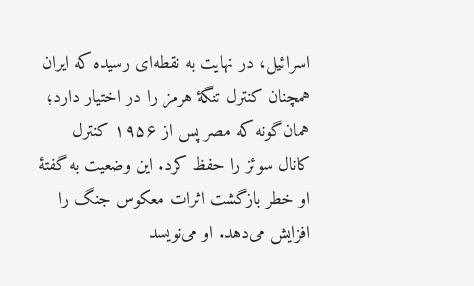اسرائیل، در نهایت به نقطه‌ای رسیده که ایران همچنان کنترل تنگهٔ هرمز را در اختیار دارد؛ همان‌گونه که مصر پس از ۱۹۵۶ کنترل کانال سوئز را حفظ کرد. این وضعیت به گفتهٔ او خطر بازگشت اثرات معکوس جنگ را افزایش می‌دهد. او می‌نویسد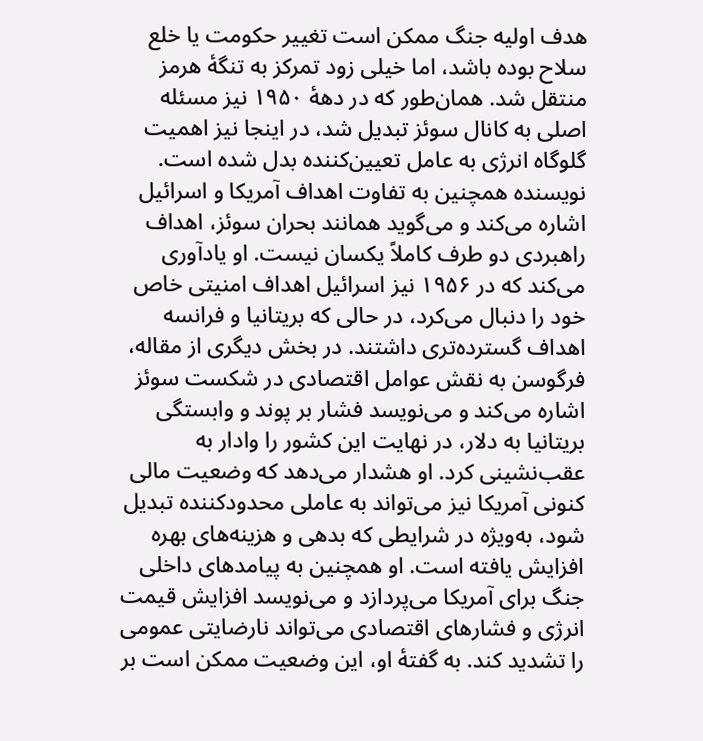هدف اولیه جنگ ممکن است تغییر حکومت یا خلع سلاح بوده باشد، اما خیلی زود تمرکز به تنگهٔ هرمز منتقل شد. همان‌طور که در دههٔ ۱۹۵۰ نیز مسئله اصلی به کانال سوئز تبدیل شد، در اینجا نیز اهمیت گلوگاه انرژی به عامل تعیین‌کننده بدل شده است. نویسنده همچنین به تفاوت اهداف آمریکا و اسرائیل اشاره می‌کند و می‌گوید همانند بحران سوئز، اهداف راهبردی دو طرف کاملاً یکسان نیست. او یادآوری می‌کند که در ۱۹۵۶ نیز اسرائیل اهداف امنیتی خاص خود را دنبال می‌کرد، در حالی که بریتانیا و فرانسه اهداف گسترده‌تری داشتند. در بخش دیگری از مقاله، فرگوسن به نقش عوامل اقتصادی در شکست سوئز اشاره می‌کند و می‌نویسد فشار بر پوند و وابستگی بریتانیا به دلار، در نهایت این کشور را وادار به عقب‌نشینی کرد. او هشدار می‌دهد که وضعیت مالی کنونی آمریکا نیز می‌تواند به عاملی محدودکننده تبدیل شود، به‌ویژه در شرایطی که بدهی و هزینه‌های بهره افزایش یافته است. او همچنین به پیامدهای داخلی جنگ برای آمریکا می‌پردازد و می‌نویسد افزایش قیمت انرژی و فشارهای اقتصادی می‌تواند نارضایتی عمومی را تشدید کند. به گفتهٔ او، این وضعیت ممکن است بر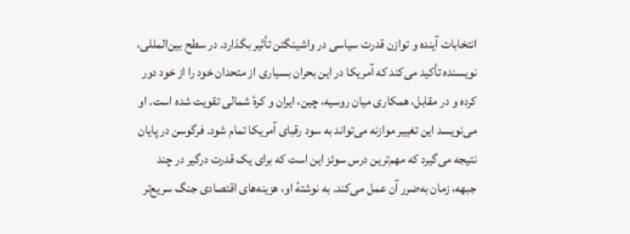انتخابات آینده و توازن قدرت سیاسی در واشینگتن تأثیر بگذارد. در سطح بین‌المللی، نویسنده تأکید می‌کند که آمریکا در این بحران بسیاری از متحدان خود را از خود دور کرده و در مقابل، همکاری میان روسیه، چین، ایران و کرهٔ شمالی تقویت شده است. او می‌نویسد این تغییر موازنه می‌تواند به سود رقبای آمریکا تمام شود. فرگوسن در پایان نتیجه می‌گیرد که مهم‌ترین درس سوئز این است که برای یک قدرت درگیر در چند جبهه، زمان به‌ضرر آن عمل می‌کند. به نوشتهٔ او، هزینه‌های اقتصادی جنگ سریع‌تر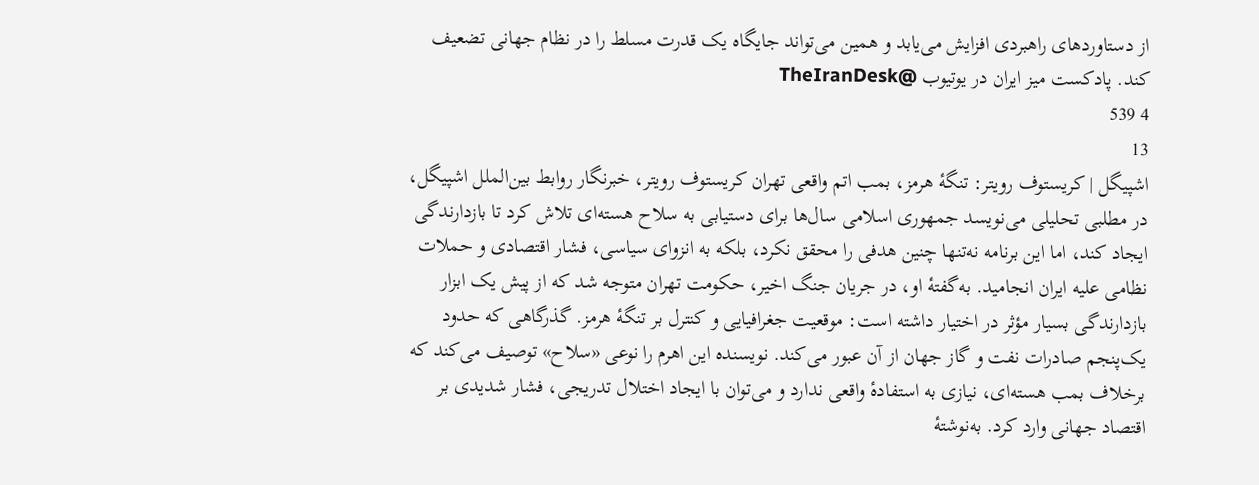از دستاوردهای راهبردی افزایش می‌یابد و همین می‌تواند جایگاه یک قدرت مسلط را در نظام جهانی تضعیف کند. پادکست میز ایران در یوتیوب @TheIranDesk
4 539
13
اشپیگل | کریستوف رویتر: تنگهٔ هرمز، بمب اتم واقعی تهران کریستوف رویتر، خبرنگار روابط بین‌الملل اشپیگل، در مطلبی تحلیلی می‌نویسد جمهوری اسلامی سال‌ها برای دستیابی به سلاح هسته‌ای تلاش کرد تا بازدارندگی ایجاد کند، اما این برنامه نه‌تنها چنین هدفی را محقق نکرد، بلکه به انزوای سیاسی، فشار اقتصادی و حملات نظامی علیه ایران انجامید. به‌گفتهٔ او، در جریان جنگ اخیر، حکومت تهران متوجه شد که از پیش یک ابزار بازدارندگی بسیار مؤثر در اختیار داشته است: موقعیت جغرافیایی و کنترل بر تنگهٔ هرمز. گذرگاهی که حدود یک‌پنجم صادرات نفت و گاز جهان از آن عبور می‌کند. نویسنده این اهرم را نوعی «سلاح» توصیف می‌کند که برخلاف بمب هسته‌ای، نیازی به استفادهٔ واقعی ندارد و می‌توان با ایجاد اختلال تدریجی، فشار شدیدی بر اقتصاد جهانی وارد کرد. به‌نوشتهٔ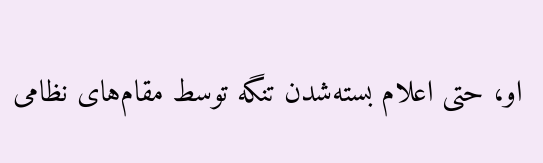او، حتی اعلام بسته‌شدن تنگه توسط مقام‌های نظامی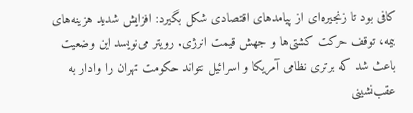کافی بود تا زنجیره‌ای از پیامدهای اقتصادی شکل بگیرد: افزایش شدید هزینه‌های بیمه، توقف حرکت کشتی‌ها و جهش قیمت انرژی. رویتر می‌نویسد این وضعیت باعث شد که برتری نظامی آمریکا و اسرائیل نتواند حکومت تهران را وادار به عقب‌نشینی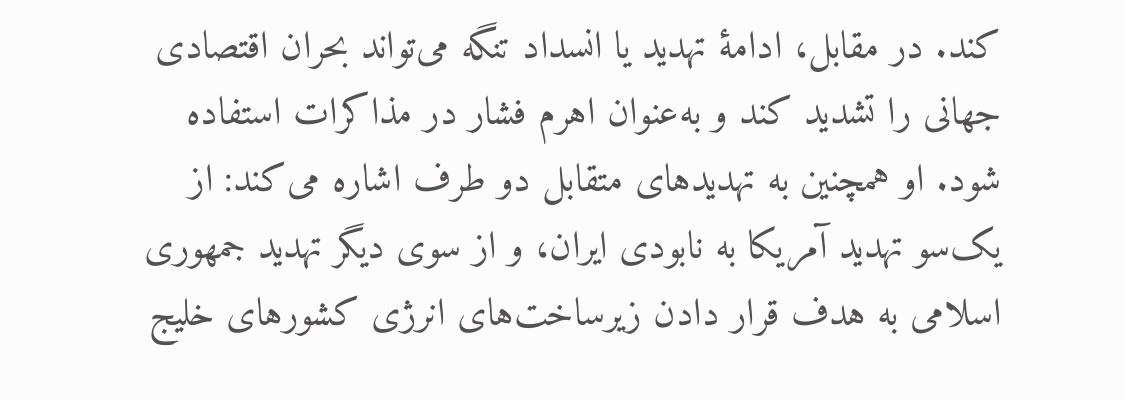کند. در مقابل، ادامهٔ تهدید یا انسداد تنگه می‌تواند بحران اقتصادی جهانی را تشدید کند و به‌عنوان اهرم فشار در مذاکرات استفاده شود. او همچنین به تهدیدهای متقابل دو طرف اشاره می‌کند: از یک‌سو تهدید آمریکا به نابودی ایران، و از سوی دیگر تهدید جمهوری اسلامی به هدف قرار دادن زیرساخت‌های انرژی کشورهای خلیج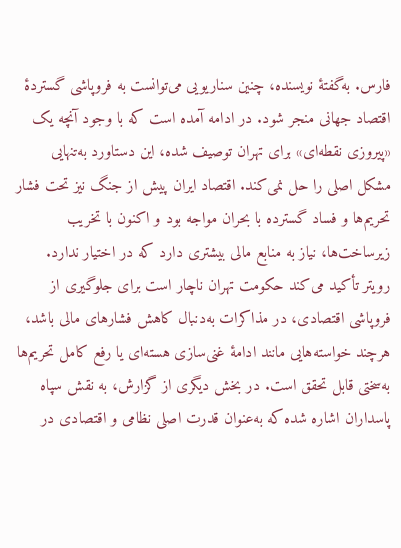فارس. به‌گفتهٔ نویسنده، چنین سناریویی می‌توانست به فروپاشی گستردهٔ اقتصاد جهانی منجر شود. در ادامه آمده است که با وجود آنچه یک «پیروزی نقطه‌ای» برای تهران توصیف شده، این دستاورد به‌تنهایی مشکل اصلی را حل نمی‌کند. اقتصاد ایران پیش از جنگ نیز تحت فشار تحریم‌ها و فساد گسترده با بحران مواجه بود و اکنون با تخریب زیرساخت‌ها، نیاز به منابع مالی بیشتری دارد که در اختیار ندارد. رویتر تأکید می‌کند حکومت تهران ناچار است برای جلوگیری از فروپاشی اقتصادی، در مذاکرات به‌دنبال کاهش فشارهای مالی باشد، هرچند خواسته‌هایی مانند ادامهٔ غنی‌سازی هسته‌ای یا رفع کامل تحریم‌ها به‌سختی قابل تحقق است. در بخش دیگری از گزارش، به نقش سپاه پاسداران اشاره شده که به‌عنوان قدرت اصلی نظامی و اقتصادی در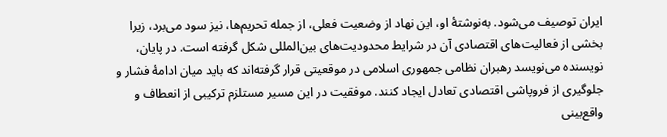ایران توصیف می‌شود. به‌نوشتهٔ او، این نهاد از وضعیت فعلی، از جمله تحریم‌ها، نیز سود می‌برد، زیرا بخشی از فعالیت‌های اقتصادی آن در شرایط محدودیت‌های بین‌المللی شکل گرفته است. در پایان، نویسنده می‌نویسد رهبران نظامی جمهوری اسلامی در موقعیتی قرار گرفته‌اند که باید میان ادامهٔ فشار و جلوگیری از فروپاشی اقتصادی تعادل ایجاد کنند. موفقیت در این مسیر مستلزم ترکیبی از انعطاف و واقع‌بینی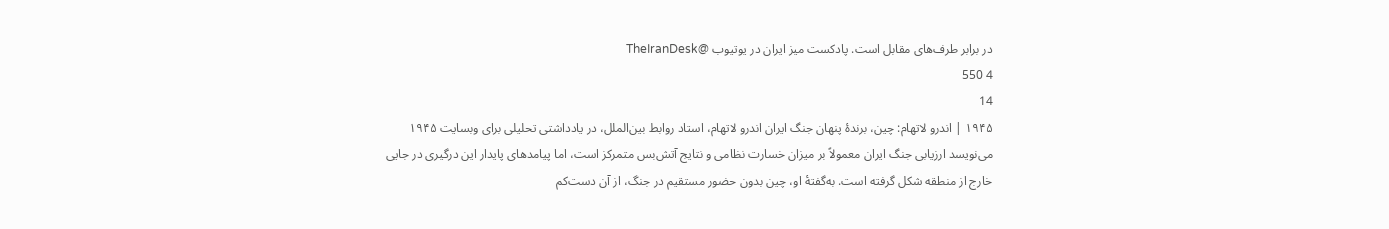در برابر طرف‌های مقابل است. پادکست میز ایران در یوتیوب @TheIranDesk
4 550
14
۱۹۴۵ | اندرو لاتهام: چین، برندهٔ پنهان جنگ ایران اندرو لاتهام، استاد روابط بین‌الملل، در یادداشتی تحلیلی برای وبسایت ۱۹۴۵ می‌نویسد ارزیابی جنگ ایران معمولاً بر میزان خسارت نظامی و نتایج آتش‌بس متمرکز است، اما پیامدهای پایدار این درگیری در جایی خارج از منطقه شکل گرفته است. به‌گفتهٔ او، چین بدون حضور مستقیم در جنگ، از آن دست‌کم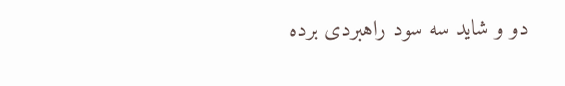دو و شاید سه سود راهبردی برده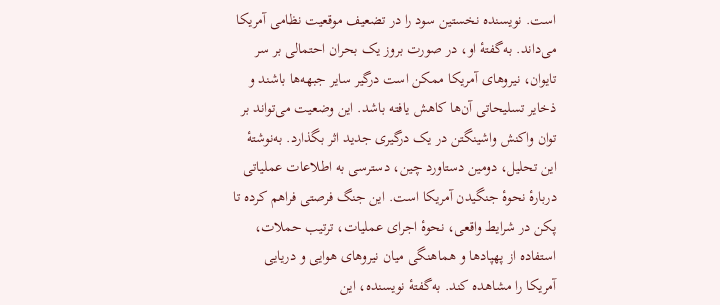است. نویسنده نخستین سود را در تضعیف موقعیت نظامی آمریکا می‌داند. به‌گفتهٔ او، در صورت بروز یک بحران احتمالی بر سر تایوان، نیروهای آمریکا ممکن است درگیر سایر جبهه‌ها باشند و ذخایر تسلیحاتی آن‌ها کاهش یافته باشد. این وضعیت می‌تواند بر توان واکنش واشینگتن در یک درگیری جدید اثر بگذارد. به‌نوشتهٔ این تحلیل، دومین دستاورد چین، دسترسی به اطلاعات عملیاتی دربارهٔ نحوهٔ جنگیدن آمریکا است. این جنگ فرصتی فراهم کرده تا پکن در شرایط واقعی، نحوهٔ اجرای عملیات، ترتیب حملات، استفاده از پهپادها و هماهنگی میان نیروهای هوایی و دریایی آمریکا را مشاهده کند. به‌گفتهٔ نویسنده، این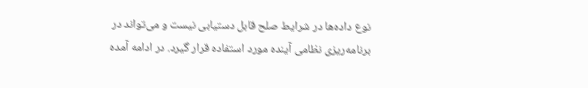نوع داده‌ها در شرایط صلح قابل دستیابی نیست و می‌تواند در برنامه‌ریزی نظامی آینده مورد استفاده قرار گیرد. در ادامه آمده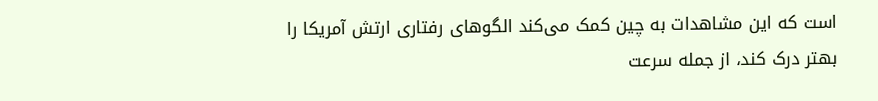است که این مشاهدات به چین کمک می‌کند الگوهای رفتاری ارتش آمریکا را بهتر درک کند، از جمله سرعت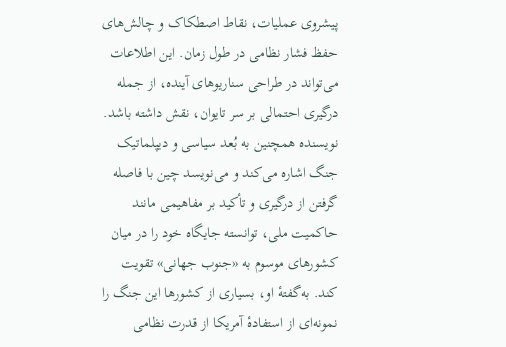پیشروی عملیات، نقاط اصطکاک و چالش‌های حفظ فشار نظامی در طول زمان. این اطلاعات می‌تواند در طراحی سناریوهای آینده، از جمله درگیری احتمالی بر سر تایوان، نقش داشته باشد. نویسنده همچنین به بُعد سیاسی و دیپلماتیک جنگ اشاره می‌کند و می‌نویسد چین با فاصله گرفتن از درگیری و تأکید بر مفاهیمی مانند حاکمیت ملی، توانسته جایگاه خود را در میان کشورهای موسوم به «جنوب جهانی» تقویت کند. به‌گفتهٔ او، بسیاری از کشورها این جنگ را نمونه‌ای از استفادهٔ آمریکا از قدرت نظامی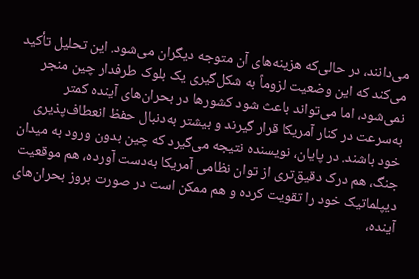می‌دانند، در حالی‌که هزینه‌های آن متوجه دیگران می‌شود. این تحلیل تأکید می‌کند که این وضعیت لزوماً به شکل‌گیری یک بلوک طرفدار چین منجر نمی‌شود، اما می‌تواند باعث شود کشورها در بحران‌های آینده کمتر به‌سرعت در کنار آمریکا قرار گیرند و بیشتر به‌دنبال حفظ انعطاف‌پذیری خود باشند. در پایان، نویسنده نتیجه می‌گیرد که چین بدون ورود به میدان جنگ، هم درک دقیق‌تری از توان نظامی آمریکا به‌دست آورده، هم موقعیت دیپلماتیک خود را تقویت کرده و هم ممکن است در صورت بروز بحران‌های آینده،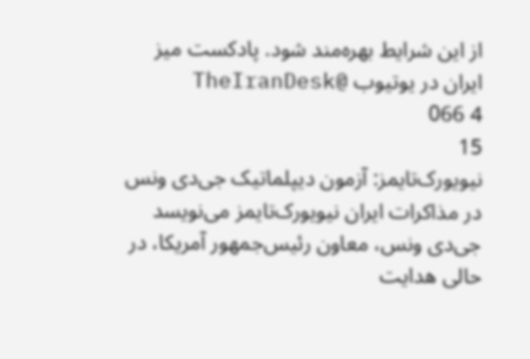از این شرایط بهره‌مند شود. پادکست میز ایران در یوتیوب @TheIranDesk
4 066
15
نیویورک‌تایمز: آزمون دیپلماتیک جی‌دی ونس در مذاکرات ایران نیویورک‌تایمز می‌نویسد جی‌دی ونس، معاون رئیس‌جمهور آمریکا، در حالی هدایت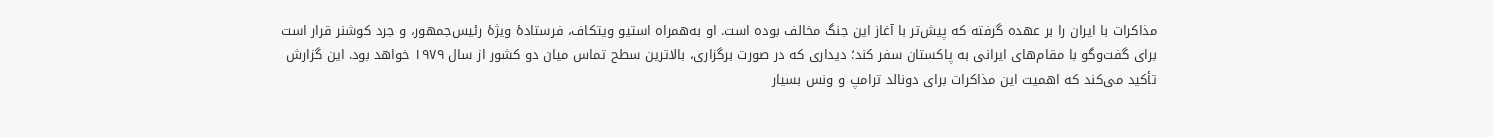مذاکرات با ایران را بر عهده گرفته که پیش‌تر با آغاز این جنگ مخالف بوده است. او به‌همراه استیو ویتکاف، فرستادهٔ ویژهٔ رئیس‌جمهور، و جرد کوشنر قرار است برای گفت‌وگو با مقام‌های ایرانی به پاکستان سفر کند؛ دیداری که در صورت برگزاری، بالاترین سطح تماس میان دو کشور از سال ۱۹۷۹ خواهد بود. این گزارش تأکید می‌کند که اهمیت این مذاکرات برای دونالد ترامپ و ونس بسیار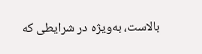بالاست، به‌ویژه در شرایطی که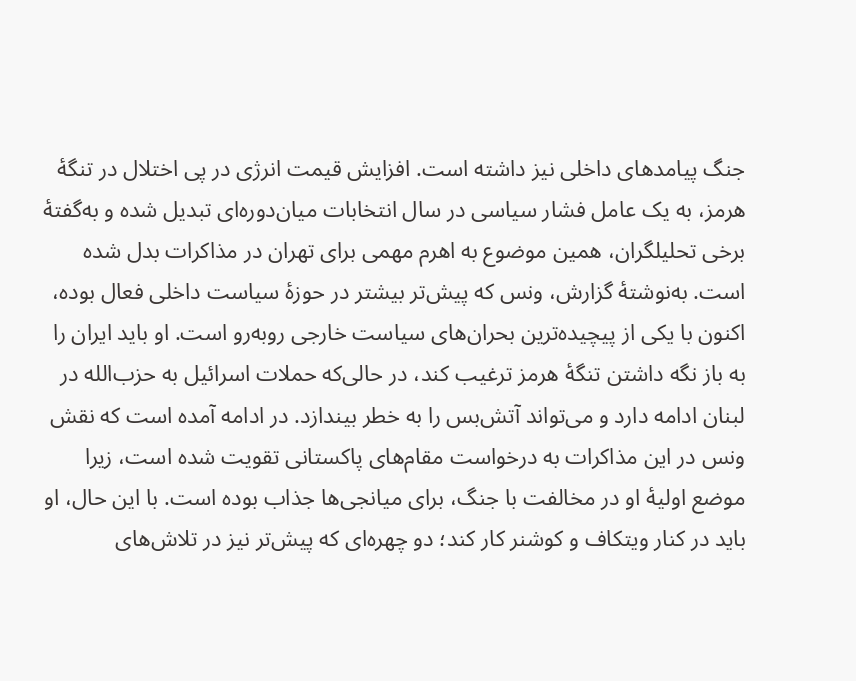جنگ پیامدهای داخلی نیز داشته است. افزایش قیمت انرژی در پی اختلال در تنگهٔ هرمز، به یک عامل فشار سیاسی در سال انتخابات میان‌دوره‌ای تبدیل شده و به‌گفتهٔ برخی تحلیلگران، همین موضوع به اهرم مهمی برای تهران در مذاکرات بدل شده است. به‌نوشتهٔ گزارش، ونس که پیش‌تر بیشتر در حوزهٔ سیاست داخلی فعال بوده، اکنون با یکی از پیچیده‌ترین بحران‌های سیاست خارجی روبه‌رو است. او باید ایران را به باز نگه داشتن تنگهٔ هرمز ترغیب کند، در حالی‌که حملات اسرائیل به حزب‌الله در لبنان ادامه دارد و می‌تواند آتش‌بس را به خطر بیندازد. در ادامه آمده است که نقش ونس در این مذاکرات به درخواست مقام‌های پاکستانی تقویت شده است، زیرا موضع اولیهٔ او در مخالفت با جنگ، برای میانجی‌ها جذاب بوده است. با این حال، او باید در کنار ویتکاف و کوشنر کار کند؛ دو چهره‌ای که پیش‌تر نیز در تلاش‌های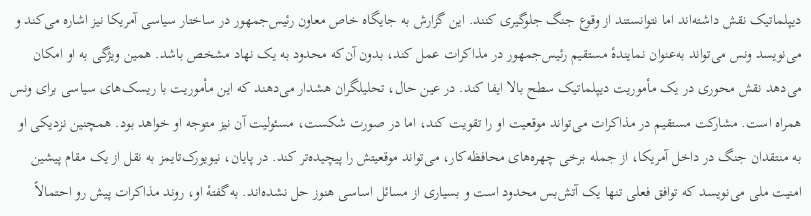دیپلماتیک نقش داشته‌اند اما نتوانستند از وقوع جنگ جلوگیری کنند. این گزارش به جایگاه خاص معاون رئیس‌جمهور در ساختار سیاسی آمریکا نیز اشاره می‌کند و می‌نویسد ونس می‌تواند به‌عنوان نمایندهٔ مستقیم رئیس‌جمهور در مذاکرات عمل کند، بدون آن‌که محدود به یک نهاد مشخص باشد. همین ویژگی به او امکان می‌دهد نقش محوری در یک مأموریت دیپلماتیک سطح بالا ایفا کند. در عین حال، تحلیلگران هشدار می‌دهند که این مأموریت با ریسک‌های سیاسی برای ونس همراه است. مشارکت مستقیم در مذاکرات می‌تواند موقعیت او را تقویت کند، اما در صورت شکست، مسئولیت آن نیز متوجه او خواهد بود. همچنین نزدیکی او به منتقدان جنگ در داخل آمریکا، از جمله برخی چهره‌های محافظه‌کار، می‌تواند موقعیتش را پیچیده‌تر کند. در پایان، نیویورک‌تایمز به نقل از یک مقام پیشین امنیت ملی می‌نویسد که توافق فعلی تنها یک آتش‌بس محدود است و بسیاری از مسائل اساسی هنوز حل نشده‌اند. به‌گفتهٔ او، روند مذاکرات پیش رو احتمالاً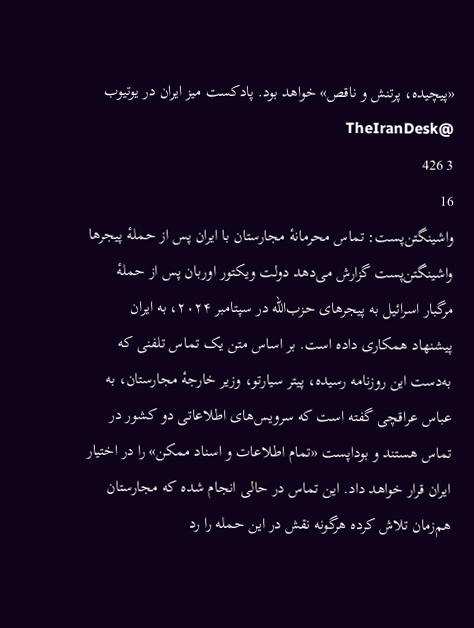«پیچیده، پرتنش و ناقص» خواهد بود. پادکست میز ایران در یوتیوب @TheIranDesk
3 426
16
واشینگتن‌پست: تماس محرمانهٔ مجارستان با ایران پس از حملهٔ پیجرها واشینگتن‌پست گزارش می‌دهد دولت ویکتور اوربان پس از حملهٔ مرگبار اسرائیل به پیجرهای حزب‌الله در سپتامبر ۲۰۲۴، به ایران پیشنهاد همکاری داده است. بر اساس متن یک تماس تلفنی که به‌دست این روزنامه رسیده، پیتر سیارتو، وزیر خارجهٔ مجارستان، به عباس عراقچی گفته است که سرویس‌های اطلاعاتی دو کشور در تماس هستند و بوداپست «تمام اطلاعات و اسناد ممکن» را در اختیار ایران قرار خواهد داد. این تماس در حالی انجام شده که مجارستان هم‌زمان تلاش کرده هرگونه نقش در این حمله را رد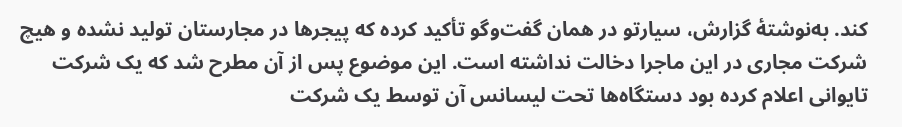کند. به‌نوشتهٔ گزارش، سیارتو در همان گفت‌وگو تأکید کرده که پیجرها در مجارستان تولید نشده و هیچ شرکت مجاری در این ماجرا دخالت نداشته است. این موضوع پس از آن مطرح شد که یک شرکت تایوانی اعلام کرده بود دستگاه‌ها تحت لیسانس آن توسط یک شرکت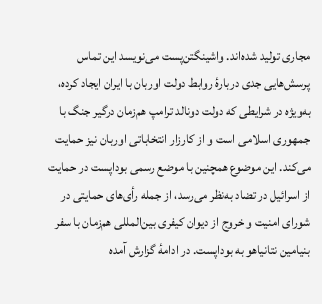مجاری تولید شده‌اند. واشینگتن‌پست می‌نویسد این تماس پرسش‌هایی جدی دربارهٔ روابط دولت اوربان با ایران ایجاد کرده، به‌ویژه در شرایطی که دولت دونالد ترامپ هم‌زمان درگیر جنگ با جمهوری اسلامی است و از کارزار انتخاباتی اوربان نیز حمایت می‌کند. این موضوع همچنین با موضع رسمی بوداپست در حمایت از اسرائیل در تضاد به‌نظر می‌رسد، از جمله رأی‌های حمایتی در شورای امنیت و خروج از دیوان کیفری بین‌المللی هم‌زمان با سفر بنیامین نتانیاهو به بوداپست. در ادامهٔ گزارش آمده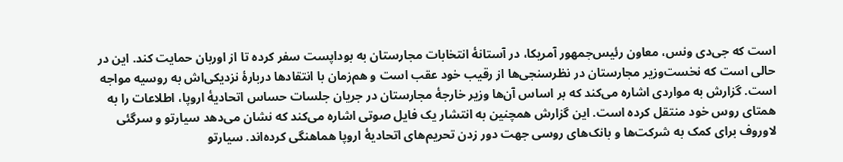است که جی‌دی ونس، معاون رئیس‌جمهور آمریکا، در آستانهٔ انتخابات مجارستان به بوداپست سفر کرده تا از اوربان حمایت کند. این در حالی است که نخست‌وزیر مجارستان در نظرسنجی‌ها از رقیب خود عقب است و هم‌زمان با انتقادها دربارهٔ نزدیکی‌اش به روسیه مواجه است. گزارش به مواردی اشاره می‌کند که بر اساس آن‌ها وزیر خارجهٔ مجارستان در جریان جلسات حساس اتحادیهٔ اروپا، اطلاعات را به همتای روس خود منتقل کرده است. این گزارش همچنین به انتشار یک فایل صوتی اشاره می‌کند که نشان می‌دهد سیارتو و سرگئی لاوروف برای کمک به شرکت‌ها و بانک‌های روسی جهت دور زدن تحریم‌های اتحادیهٔ اروپا هماهنگی کرده‌اند. سیارتو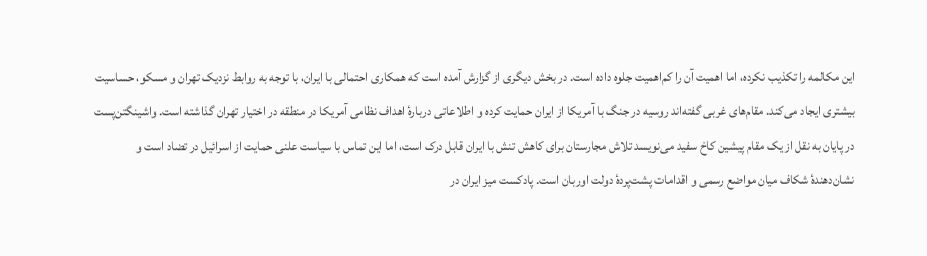این مکالمه را تکذیب نکرده، اما اهمیت آن را کم‌اهمیت جلوه داده است. در بخش دیگری از گزارش آمده است که همکاری احتمالی با ایران، با توجه به روابط نزدیک تهران و مسکو، حساسیت بیشتری ایجاد می‌کند. مقام‌های غربی گفته‌اند روسیه در جنگ با آمریکا از ایران حمایت کرده و اطلاعاتی دربارهٔ اهداف نظامی آمریکا در منطقه در اختیار تهران گذاشته است. واشینگتن‌پست در پایان به نقل از یک مقام پیشین کاخ سفید می‌نویسد تلاش مجارستان برای کاهش تنش با ایران قابل درک است، اما این تماس با سیاست علنی حمایت از اسرائیل در تضاد است و نشان‌دهندهٔ شکاف میان مواضع رسمی و اقدامات پشت‌پردهٔ دولت اوربان است. پادکست میز ایران در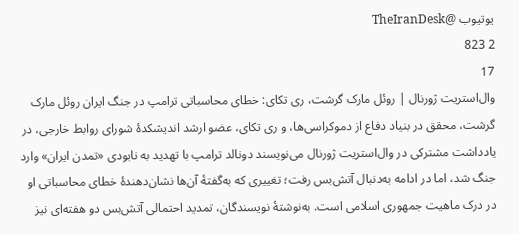یوتیوب @TheIranDesk
2 823
17
وال‌استریت ژورنال | روئل مارک گرشت، ری تکای: خطای محاسباتی ترامپ در جنگ ایران روئل مارک گرشت، محقق در بنیاد دفاع از دموکراسی‌ها، و ری تکای، عضو ارشد اندیشکدهٔ شورای روابط خارجی، در یادداشت مشترکی در وال‌استریت ژورنال می‌نویسند دونالد ترامپ با تهدید به نابودی «تمدن ایران» وارد جنگ شد، اما در ادامه به‌دنبال آتش‌بس رفت؛ تغییری که به‌گفتهٔ آن‌ها نشان‌دهندهٔ خطای محاسباتی او در درک ماهیت جمهوری اسلامی است. به‌نوشتهٔ نویسندگان، تمدید احتمالی آتش‌بس دو هفته‌ای نیز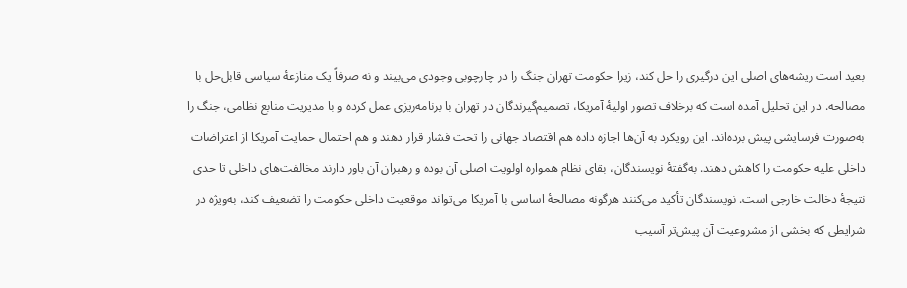بعید است ریشه‌های اصلی این درگیری را حل کند، زیرا حکومت تهران جنگ را در چارچوبی وجودی می‌بیند و نه صرفاً یک منازعهٔ سیاسی قابل‌حل با مصالحه. در این تحلیل آمده است که برخلاف تصور اولیهٔ آمریکا، تصمیم‌گیرندگان در تهران با برنامه‌ریزی عمل کرده و با مدیریت منابع نظامی، جنگ را به‌صورت فرسایشی پیش برده‌اند. این رویکرد به آن‌ها اجازه داده هم اقتصاد جهانی را تحت فشار قرار دهند و هم احتمال حمایت آمریکا از اعتراضات داخلی علیه حکومت را کاهش دهند. به‌گفتهٔ نویسندگان، بقای نظام همواره اولویت اصلی آن بوده و رهبران آن باور دارند مخالفت‌های داخلی تا حدی نتیجهٔ دخالت خارجی است. نویسندگان تأکید می‌کنند هرگونه مصالحهٔ اساسی با آمریکا می‌تواند موقعیت داخلی حکومت را تضعیف کند، به‌ویژه در شرایطی که بخشی از مشروعیت آن پیش‌تر آسیب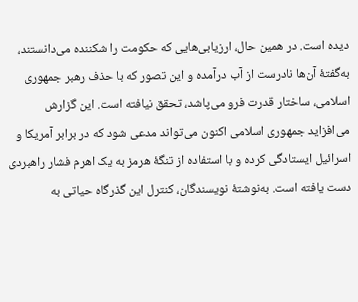دیده است. در همین حال، ارزیابی‌هایی که حکومت را شکننده می‌دانستند، به‌گفتهٔ آن‌ها نادرست از آب درآمده و این تصور که با حذف رهبر جمهوری اسلامی، ساختار قدرت فرو می‌پاشد، تحقق نیافته است. این گزارش می‌افزاید جمهوری اسلامی اکنون می‌تواند مدعی شود که در برابر آمریکا و اسرائیل ایستادگی کرده و با استفاده از تنگهٔ هرمز به یک اهرم فشار راهبردی دست یافته است. به‌نوشتهٔ نویسندگان، کنترل این گذرگاه حیاتی به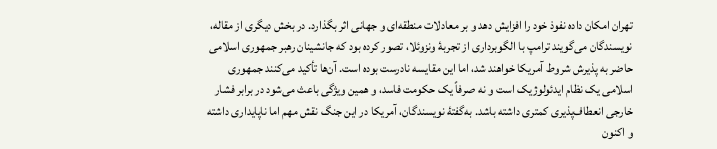تهران امکان داده نفوذ خود را افزایش دهد و بر معادلات منطقه‌ای و جهانی اثر بگذارد. در بخش دیگری از مقاله، نویسندگان می‌گویند ترامپ با الگوبرداری از تجربهٔ ونزوئلا، تصور کرده بود که جانشینان رهبر جمهوری اسلامی حاضر به پذیرش شروط آمریکا خواهند شد، اما این مقایسه نادرست بوده است. آن‌ها تأکید می‌کنند جمهوری اسلامی یک نظام ایدئولوژیک است و نه صرفاً یک حکومت فاسد، و همین ویژگی باعث می‌شود در برابر فشار خارجی انعطاف‌پذیری کمتری داشته باشد. به‌گفتهٔ نویسندگان، آمریکا در این جنگ نقش مهم اما ناپایداری داشته و اکنون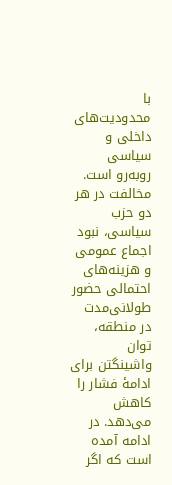با محدودیت‌های داخلی و سیاسی روبه‌رو است. مخالفت در هر دو حزب سیاسی، نبود اجماع عمومی و هزینه‌های احتمالی حضور طولانی‌مدت در منطقه، توان واشینگتن برای ادامهٔ فشار را کاهش می‌دهد. در ادامه آمده است که اگر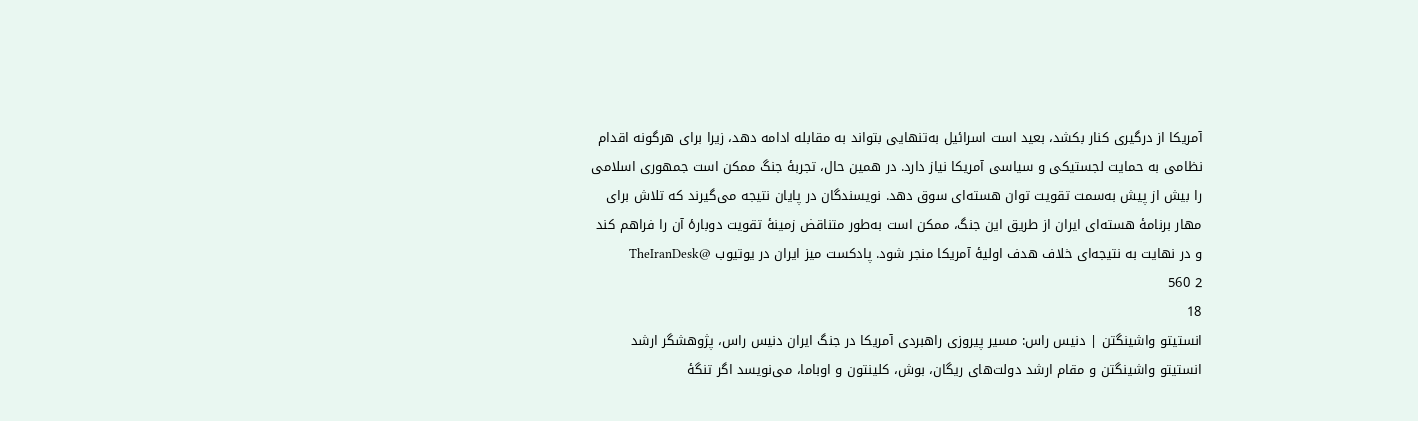آمریکا از درگیری کنار بکشد، بعید است اسرائیل به‌تنهایی بتواند به مقابله ادامه دهد، زیرا برای هرگونه اقدام نظامی به حمایت لجستیکی و سیاسی آمریکا نیاز دارد. در همین حال، تجربهٔ جنگ ممکن است جمهوری اسلامی را بیش از پیش به‌سمت تقویت توان هسته‌ای سوق دهد. نویسندگان در پایان نتیجه می‌گیرند که تلاش برای مهار برنامهٔ هسته‌ای ایران از طریق این جنگ، ممکن است به‌طور متناقض زمینهٔ تقویت دوبارهٔ آن را فراهم کند و در نهایت به نتیجه‌ای خلاف هدف اولیهٔ آمریکا منجر شود. پادکست میز ایران در یوتیوب @TheIranDesk
2 560
18
انستیتو واشینگتن | دنیس راس: مسیر پیروزی راهبردی آمریکا در جنگ ایران دنیس راس، پژوهشگر ارشد انستیتو واشینگتن و مقام ارشد دولت‌های ریگان، بوش، کلینتون و اوباما، می‌نویسد اگر تنگهٔ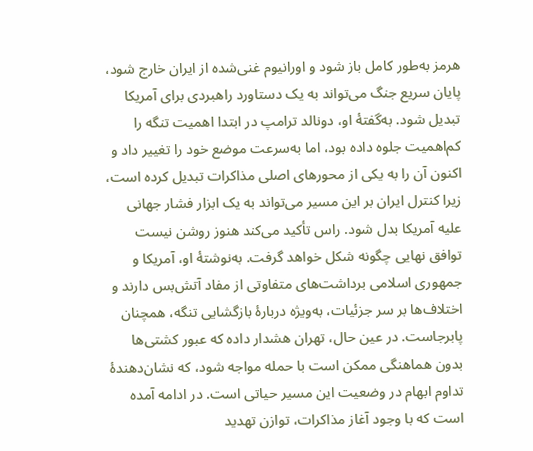هرمز به‌طور کامل باز شود و اورانیوم غنی‌شده از ایران خارج شود، پایان سریع جنگ می‌تواند به یک دستاورد راهبردی برای آمریکا تبدیل شود. به‌گفتهٔ او، دونالد ترامپ در ابتدا اهمیت تنگه را کم‌اهمیت جلوه داده بود، اما به‌سرعت موضع خود را تغییر داد و اکنون آن را به یکی از محورهای اصلی مذاکرات تبدیل کرده است، زیرا کنترل ایران بر این مسیر می‌تواند به یک ابزار فشار جهانی علیه آمریکا بدل شود. راس تأکید می‌کند هنوز روشن نیست توافق نهایی چگونه شکل خواهد گرفت. به‌نوشتهٔ او، آمریکا و جمهوری اسلامی برداشت‌های متفاوتی از مفاد آتش‌بس دارند و اختلاف‌ها بر سر جزئیات، به‌ویژه دربارهٔ بازگشایی تنگه، همچنان پابرجاست. در عین حال، تهران هشدار داده که عبور کشتی‌ها بدون هماهنگی ممکن است با حمله مواجه شود، که نشان‌دهندهٔ تداوم ابهام در وضعیت این مسیر حیاتی است. در ادامه آمده است که با وجود آغاز مذاکرات، توازن تهدید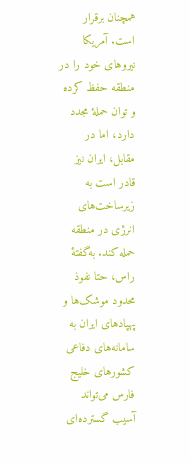همچنان برقرار است. آمریکا نیروهای خود را در منطقه حفظ کرده و توان حملهٔ مجدد دارد، اما در مقابل، ایران نیز قادر است به زیرساخت‌های انرژی در منطقه حمله کند. به‌گفتهٔ راس، حتا نفوذ محدود موشک‌ها و پهپادهای ایران به سامانه‌های دفاعی کشورهای خلیج فارس می‌تواند آسیب گسترده‌ای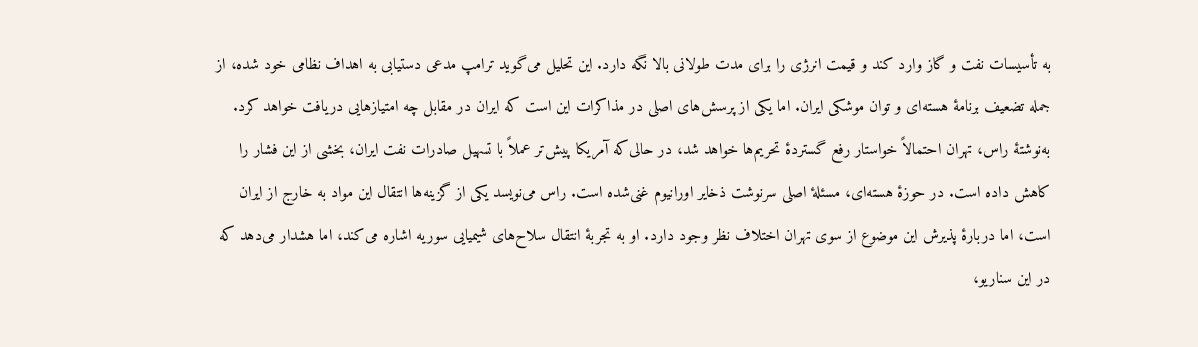به تأسیسات نفت و گاز وارد کند و قیمت انرژی را برای مدت طولانی بالا نگه دارد. این تحلیل می‌گوید ترامپ مدعی دستیابی به اهداف نظامی خود شده، از جمله تضعیف برنامهٔ هسته‌ای و توان موشکی ایران. اما یکی از پرسش‌های اصلی در مذاکرات این است که ایران در مقابل چه امتیازهایی دریافت خواهد کرد. به‌نوشتهٔ راس، تهران احتمالاً خواستار رفع گستردهٔ تحریم‌ها خواهد شد، در حالی‌که آمریکا پیش‌تر عملاً با تسهیل صادرات نفت ایران، بخشی از این فشار را کاهش داده است. در حوزهٔ هسته‌ای، مسئلهٔ اصلی سرنوشت ذخایر اورانیوم غنی‌شده است. راس می‌نویسد یکی از گزینه‌ها انتقال این مواد به خارج از ایران است، اما دربارهٔ پذیرش این موضوع از سوی تهران اختلاف نظر وجود دارد. او به تجربهٔ انتقال سلاح‌های شیمیایی سوریه اشاره می‌کند، اما هشدار می‌دهد که در این سناریو،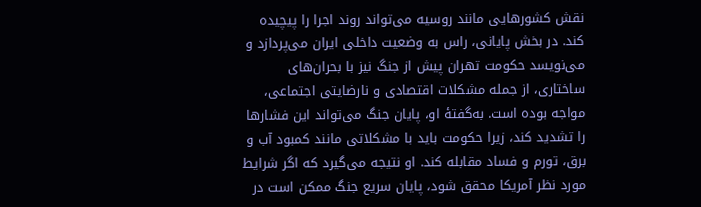نقش کشورهایی مانند روسیه می‌تواند روند اجرا را پیچیده کند. در بخش پایانی، راس به وضعیت داخلی ایران می‌پردازد و می‌نویسد حکومت تهران پیش از جنگ نیز با بحران‌های ساختاری، از جمله مشکلات اقتصادی و نارضایتی اجتماعی، مواجه بوده است. به‌گفتهٔ او، پایان جنگ می‌تواند این فشارها را تشدید کند، زیرا حکومت باید با مشکلاتی مانند کمبود آب و برق، تورم و فساد مقابله کند. او نتیجه می‌گیرد که اگر شرایط مورد نظر آمریکا محقق شود، پایان سریع جنگ ممکن است در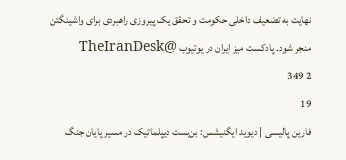نهایت به تضعیف داخلی حکومت و تحقق یک پیروزی راهبردی برای واشینگتن منجر شود. پادکست میز ایران در یوتیوب @TheIranDesk
2 349
19
فارین پالیسی | دیوید ایگنیشس: بن‌بست دیپلماتیک در مسیر پایان جنگ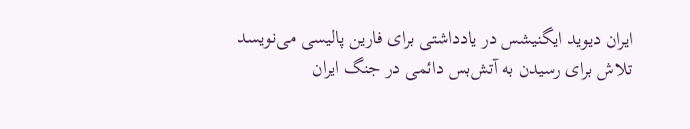ایران دیوید ایگنیشس در یادداشتی برای فارین پالیسی می‌نویسد تلاش برای رسیدن به آتش‌بس دائمی در جنگ ایران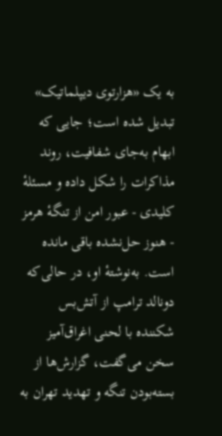به یک «هزارتوی دیپلماتیک» تبدیل شده است؛ جایی که ابهام به‌جای شفافیت، روند مذاکرات را شکل داده و مسئلهٔ کلیدی - عبور امن از تنگهٔ هرمز - هنوز حل‌نشده باقی مانده است. به‌نوشتهٔ او، در حالی‌که دونالد ترامپ از آتش‌بس شکننده با لحنی اغراق‌آمیز سخن می‌گفت، گزارش‌ها از بسته‌بودن تنگه و تهدید تهران به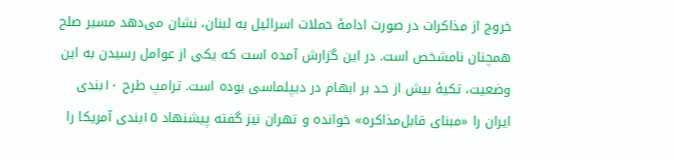خروج از مذاکرات در صورت ادامهٔ حملات اسرائیل به لبنان، نشان می‌دهد مسیر صلح همچنان نامشخص است. در این گزارش آمده است که یکی از عوامل رسیدن به این وضعیت، تکیهٔ بیش از حد بر ابهام در دیپلماسی بوده است. ترامپ طرح ۱۰‌بندی ایران را «مبنای قابل‌مذاکره» خوانده و تهران نیز گفته پیشنهاد ۱۵‌بندی آمریکا را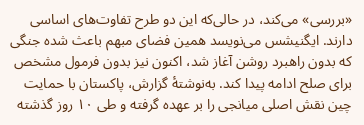«بررسی» می‌کند، در حالی‌که این دو طرح تفاوت‌های اساسی دارند. ایگنیشس می‌نویسد همین فضای مبهم باعث شده جنگی که بدون راهبرد روشن آغاز شد، اکنون نیز بدون فرمول مشخص برای صلح ادامه پیدا کند. به‌نوشتهٔ گزارش، پاکستان با حمایت چین نقش اصلی میانجی را بر عهده گرفته و طی ۱۰ روز گذشته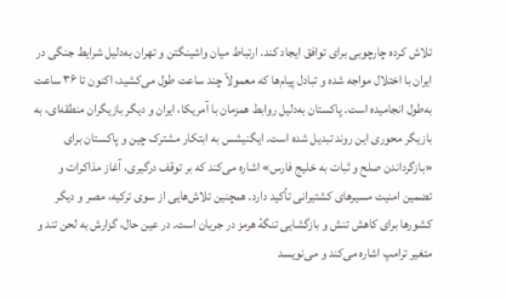تلاش کرده چارچوبی برای توافق ایجاد کند. ارتباط میان واشینگتن و تهران به‌دلیل شرایط جنگی در ایران با اختلال مواجه شده و تبادل پیام‌ها که معمولاً چند ساعت طول می‌کشید، اکنون تا ۳۶ ساعت به‌طول انجامیده است. پاکستان به‌دلیل روابط همزمان با آمریکا، ایران و دیگر بازیگران منطقه‌ای، به بازیگر محوری این روند تبدیل شده است. ایگنیشس به ابتکار مشترک چین و پاکستان برای «بازگرداندن صلح و ثبات به خلیج فارس» اشاره می‌کند که بر توقف درگیری، آغاز مذاکرات و تضمین امنیت مسیرهای کشتیرانی تأکید دارد. همچنین تلاش‌هایی از سوی ترکیه، مصر و دیگر کشورها برای کاهش تنش و بازگشایی تنگهٔ هرمز در جریان است. در عین حال، گزارش به لحن تند و متغیر ترامپ اشاره می‌کند و می‌نویسد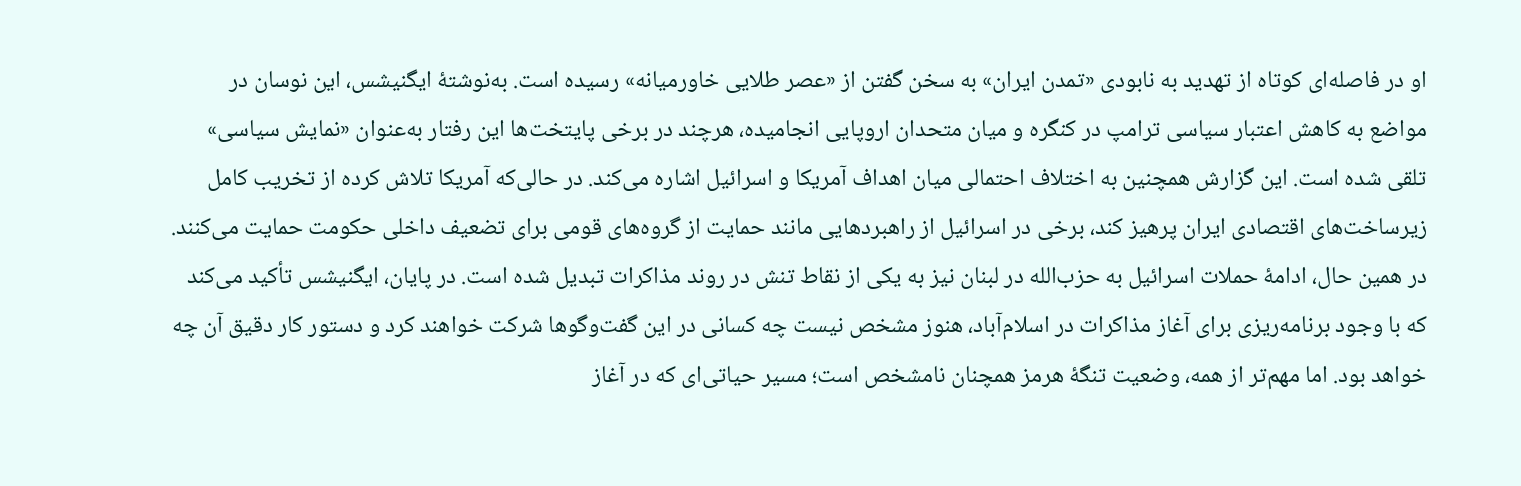او در فاصله‌ای کوتاه از تهدید به نابودی «تمدن ایران» به سخن گفتن از «عصر طلایی خاورمیانه» رسیده است. به‌نوشتهٔ ایگنیشس، این نوسان در مواضع به کاهش اعتبار سیاسی ترامپ در کنگره و میان متحدان اروپایی انجامیده، هرچند در برخی پایتخت‌ها این رفتار به‌عنوان «نمایش سیاسی» تلقی شده است. این گزارش همچنین به اختلاف احتمالی میان اهداف آمریکا و اسرائیل اشاره می‌کند. در حالی‌که آمریکا تلاش کرده از تخریب کامل زیرساخت‌های اقتصادی ایران پرهیز کند، برخی در اسرائیل از راهبردهایی مانند حمایت از گروه‌های قومی برای تضعیف داخلی حکومت حمایت می‌کنند. در همین حال، ادامهٔ حملات اسرائیل به حزب‌الله در لبنان نیز به یکی از نقاط تنش در روند مذاکرات تبدیل شده است. در پایان، ایگنیشس تأکید می‌کند که با وجود برنامه‌ریزی برای آغاز مذاکرات در اسلام‌آباد، هنوز مشخص نیست چه کسانی در این گفت‌وگوها شرکت خواهند کرد و دستور کار دقیق آن چه خواهد بود. اما مهم‌تر از همه، وضعیت تنگهٔ هرمز همچنان نامشخص است؛ مسیر حیاتی‌ای که در آغاز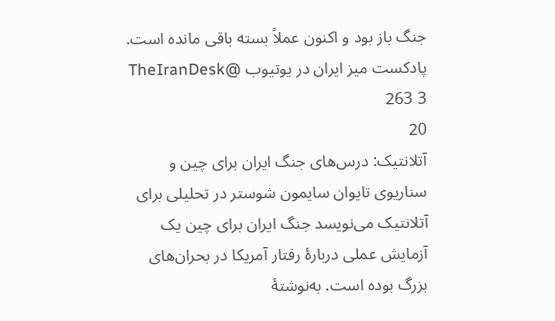جنگ باز بود و اکنون عملاً بسته باقی مانده است. پادکست میز ایران در یوتیوب @TheIranDesk
3 263
20
آتلانتیک: درس‌های جنگ ایران برای چین و سناریوی تایوان سایمون شوستر در تحلیلی برای آتلانتیک می‌نویسد جنگ ایران برای چین یک آزمایش عملی دربارهٔ رفتار آمریکا در بحران‌های بزرگ بوده است. به‌نوشتهٔ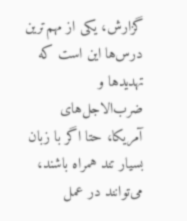گزارش، یکی از مهم‌ترین درس‌ها این است که تهدیدها و ضرب‌الاجل‌های آمریکا، حتا اگر با زبان بسیار تند همراه باشند، می‌توانند در عمل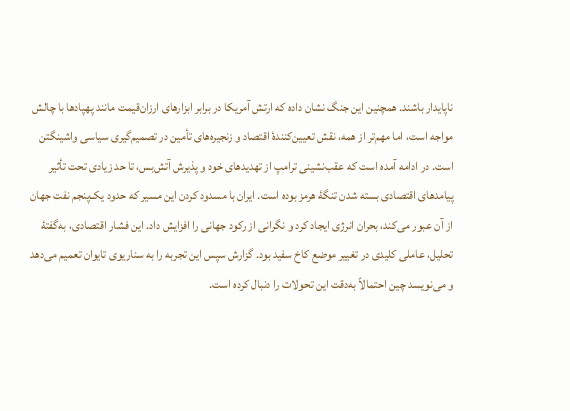ناپایدار باشند. همچنین این جنگ نشان داده که ارتش آمریکا در برابر ابزارهای ارزان‌قیمت مانند پهپادها با چالش مواجه است، اما مهم‌تر از همه، نقش تعیین‌کنندهٔ اقتصاد و زنجیره‌های تأمین در تصمیم‌گیری سیاسی واشینگتن است. در ادامه آمده است که عقب‌نشینی ترامپ از تهدیدهای خود و پذیرش آتش‌بس، تا حد زیادی تحت تأثیر پیامدهای اقتصادی بسته شدن تنگهٔ هرمز بوده است. ایران با مسدود کردن این مسیر که حدود یک‌پنجم نفت جهان از آن عبور می‌کند، بحران انرژی ایجاد کرد و نگرانی از رکود جهانی را افزایش داد. این فشار اقتصادی، به‌گفتهٔ تحلیل، عاملی کلیدی در تغییر موضع کاخ سفید بود. گزارش سپس این تجربه را به سناریوی تایوان تعمیم می‌دهد و می‌نویسد چین احتمالاً به‌دقت این تحولات را دنبال کرده است.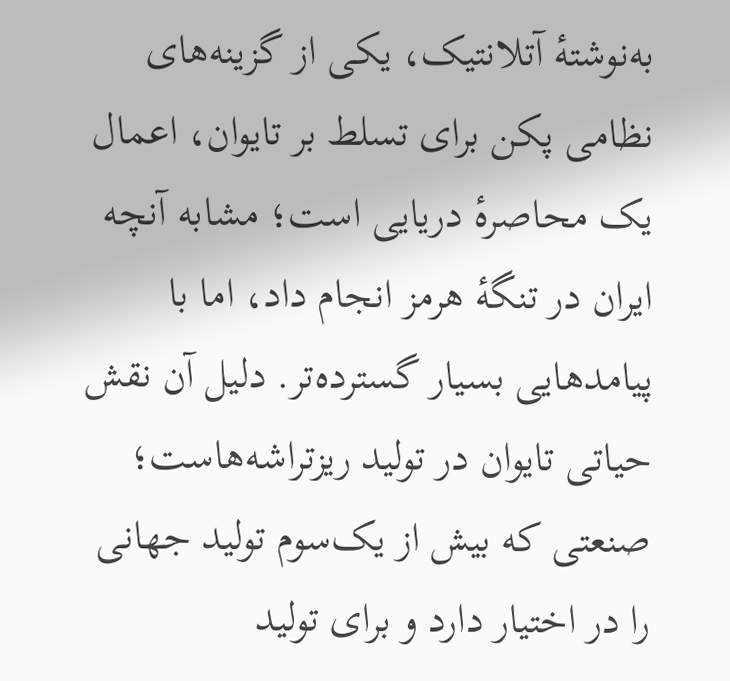به‌نوشتهٔ آتلانتیک، یکی از گزینه‌های نظامی پکن برای تسلط بر تایوان، اعمال یک محاصرهٔ دریایی است؛ مشابه آنچه ایران در تنگهٔ هرمز انجام داد، اما با پیامدهایی بسیار گسترده‌تر. دلیل آن نقش حیاتی تایوان در تولید ریزتراشه‌هاست؛ صنعتی که بیش از یک‌سوم تولید جهانی را در اختیار دارد و برای تولید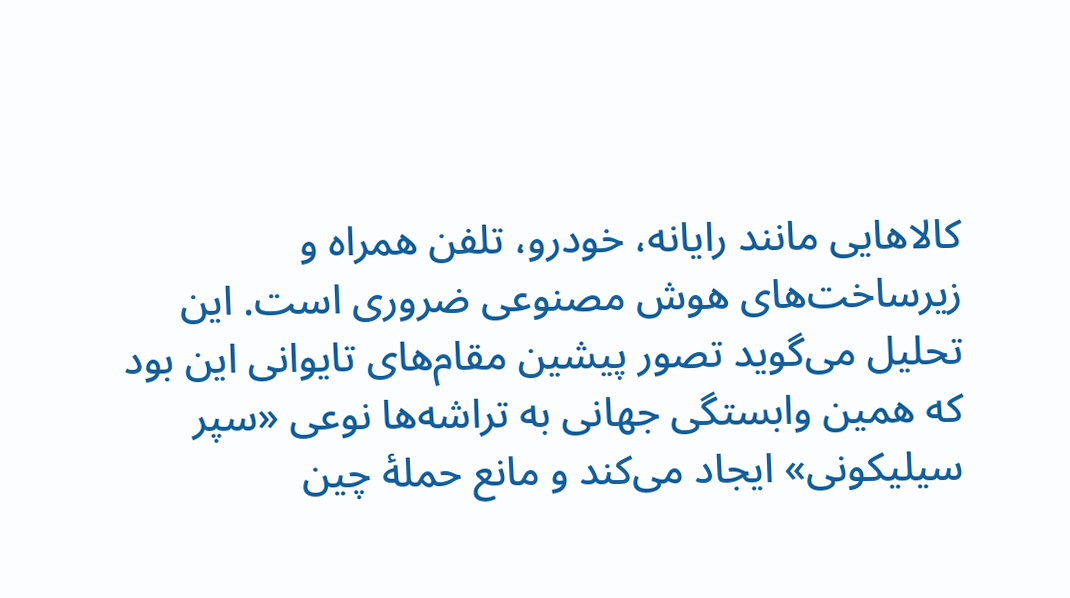کالاهایی مانند رایانه، خودرو، تلفن همراه و زیرساخت‌های هوش مصنوعی ضروری است. این تحلیل می‌گوید تصور پیشین مقام‌های تایوانی این بود که همین وابستگی جهانی به تراشه‌ها نوعی «سپر سیلیکونی» ایجاد می‌کند و مانع حملهٔ چین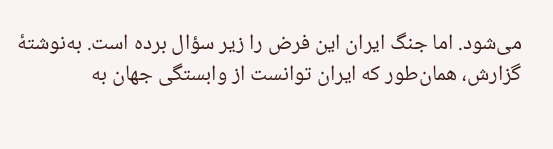می‌شود. اما جنگ ایران این فرض را زیر سؤال برده است. به‌نوشتهٔ گزارش، همان‌طور که ایران توانست از وابستگی جهان به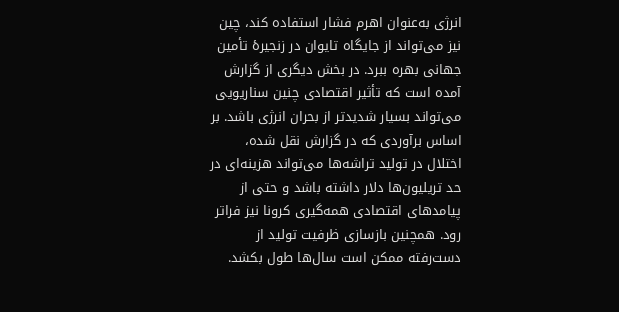انرژی به‌عنوان اهرم فشار استفاده کند، چین نیز می‌تواند از جایگاه تایوان در زنجیرهٔ تأمین جهانی بهره ببرد. در بخش دیگری از گزارش آمده است که تأثیر اقتصادی چنین سناریویی می‌تواند بسیار شدیدتر از بحران انرژی باشد. بر اساس برآوردی که در گزارش نقل شده، اختلال در تولید تراشه‌ها می‌تواند هزینه‌ای در حد تریلیون‌ها دلار داشته باشد و حتی از پیامدهای اقتصادی همه‌گیری کرونا نیز فراتر رود. همچنین بازسازی ظرفیت تولید از دست‌رفته ممکن است سال‌ها طول بکشد.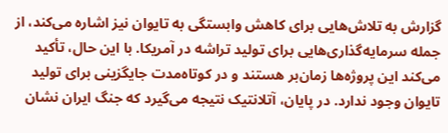گزارش به تلاش‌هایی برای کاهش وابستگی به تایوان نیز اشاره می‌کند، از جمله سرمایه‌گذاری‌هایی برای تولید تراشه در آمریکا. با این حال، تأکید می‌کند این پروژه‌ها زمان‌بر هستند و در کوتاه‌مدت جایگزینی برای تولید تایوان وجود ندارد. در پایان، آتلانتیک نتیجه می‌گیرد که جنگ ایران نشان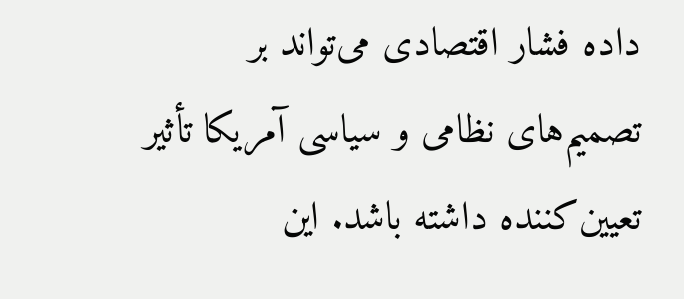داده فشار اقتصادی می‌تواند بر تصمیم‌های نظامی و سیاسی آمریکا تأثیر تعیین‌کننده داشته باشد. این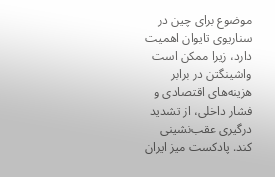موضوع برای چین در سناریوی تایوان اهمیت دارد، زیرا ممکن است واشینگتن در برابر هزینه‌های اقتصادی و فشار داخلی، از تشدید درگیری عقب‌نشینی کند. پادکست میز ایران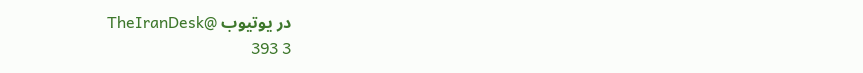در یوتیوب @TheIranDesk
3 393